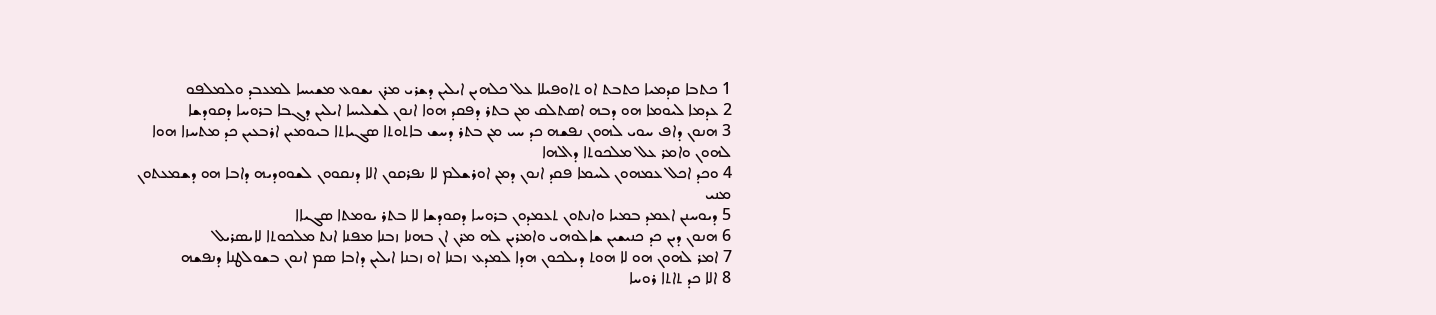1 ܟܬܒܐ ܩܕܡܝܐ ܟܬܒܬ ܐܘ ܬܐܘܦܝܠܐ ܥܠ ܟܠܗܝܢ ܐܝܠܝܢ ܕܫܪܝ ܡܪܢ ܝܫܘܥ ܡܫܝܚܐ ܠܡܥܒܕ ܘܠܡܠܦܘ
2 ܥܕܡܐ ܠܝܘܡܐ ܗܘ ܕܒܗ ܐܤܬܠܩ ܡܢ ܒܬܪ ܕܦܩܕ ܗܘܐ ܐܢܘܢ ܠܫܠܝܚܐ ܐܝܠܝܢ ܕܓܒܐ ܒܪܘܚܐ ܕܩܘܕܫܐ
3 ܗܢܘܢ ܕܐܦ ܚܘܝ ܠܗܘܢ ܢܦܫܗ ܟܕ ܚܝ ܡܢ ܒܬܪ ܕܚܫ ܒܐܬܘܬܐ ܤܓܝܐܬܐ ܒܝܘܡܝܢ ܐܪܒܥܝܢ ܟܕ ܡܬܚܙܐ ܗܘܐ ܠܗܘܢ ܘܐܡܪ ܥܠ ܡܠܟܘܬܐ ܕܐܠܗܐ
4 ܘܟܕ ܐܟܠ ܥܡܗܘܢ ܠܚܡܐ ܦܩܕ ܐܢܘܢ ܕܡܢ ܐܘܪܫܠܡ ܠܐ ܢܦܪܩܘܢ ܐܠܐ ܕܢܩܘܘܢ ܠܫܘܘܕܝܗ ܕܐܒܐ ܗܘ ܕܫܡܥܬܘܢ ܡܢܝ
5 ܕܝܘܚܢܢ ܐܥܡܕ ܒܡܝܐ ܘܐܢܬܘܢ ܬܥܡܕܘܢ ܒܪܘܚܐ ܕܩܘܕܫܐ ܠܐ ܒܬܪ ܝܘܡܬܐ ܤܓܝܐܐ
6 ܗܢܘܢ ܕܝܢ ܟܕ ܟܢܝܫܝܢ ܫܐܠܘܗܝ ܘܐܡܪܝܢ ܠܗ ܡܪܢ ܐܢ ܒܗܢܐ ܙܒܢܐ ܡܦܢܐ ܐܢܬ ܡܠܟܘܬܐ ܠܐܝܤܪܝܠ
7 ܐܡܪ ܠܗܘܢ ܗܘ ܠܐ ܗܘܬ ܕܝܠܟܘܢ ܗܕܐ ܠܡܕܥ ܙܒܢܐ ܐܘ ܙܒܢܐ ܐܝܠܝܢ ܕܐܒܐ ܤܡ ܐܢܘܢ ܒܫܘܠܛܢܐ ܕܢܦܫܗ
8 ܐܠܐ ܟܕ ܬܐܬܐ ܪܘܚܐ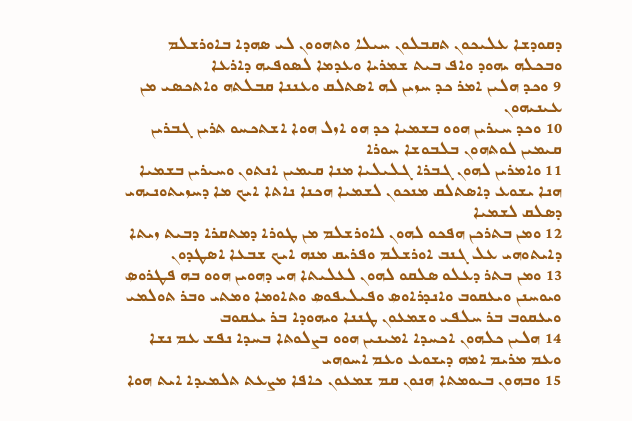ܕܩܘܕܫܐ ܥܠܝܟܘܢ ܬܩܒܠܘܢ ܚܝܠܐ ܘܬܗܘܘܢ ܠܝ ܤܗܕܐ ܒܐܘܪܫܠܡ ܘܒܟܠܗ ܝܗܘܕ ܘܐܦ ܒܝܬ ܫܡܪܝܐ ܘܥܕܡܐ ܠܤܘܦܝܗ ܕܐܪܥܐ
9 ܘܟܕ ܗܠܝܢ ܐܡܪ ܟܕ ܚܙܝܢ ܠܗ ܐܤܬܠܩ ܘܥܢܢܐ ܩܒܠܬܗ ܘܐܬܟܤܝ ܡܢ ܥܝܢܝܗܘܢ
10 ܘܟܕ ܚܝܪܝܢ ܗܘܘ ܒܫܡܝܐ ܟܕ ܗܘ ܐܙܠ ܗܘܐ ܐܫܬܟܚܘ ܬܪܝܢ ܓܒܪܝܢ ܩܝܡܝܢ ܠܘܬܗܘܢ ܒܠܒܘܫܐ ܚܘܪܐ
11 ܘܐܡܪܝܢ ܠܗܘܢ ܓܒܪܐ ܓܠܝܠܝܐ ܡܢܐ ܩܝܡܝܢ ܐܢܬܘܢ ܘܚܝܪܝܢ ܒܫܡܝܐ ܗܢܐ ܝܫܘܥ ܕܐܤܬܠܩ ܡܢܟܘܢ ܠܫܡܝܐ ܗܟܢܐ ܢܐܬܐ ܐܝܟ ܡܐ ܕܚܙܝܬܘܢܝܗܝ ܕܤܠܩ ܠܫܡܝܐ
12 ܘܡܢ ܒܬܪܟܢ ܗܦܟܘ ܠܗܘܢ ܠܐܘܪܫܠܡ ܡܢ ܛܘܪܐ ܕܡܬܩܪܐ ܕܒܝܬ ܙܝܬܐ ܕܐܝܬܘܗܝ ܥܠ ܓܢܒ ܐܘܪܫܠܡ ܘܦܪܝܩ ܡܢܗ ܐܝܟ ܫܒܥܐ ܐܤܛܕܘܢ
13 ܘܡܢ ܒܬܪ ܕܥܠܘ ܤܠܩܘ ܠܗܘܢ ܠܥܠܝܬܐ ܗܝ ܕܗܘܝܢ ܗܘܘ ܒܗ ܦܛܪܘܤ ܘܝܘܚܢܢ ܘܝܥܩܘܒ ܘܐܢܕܪܐܘܤ ܘܦܝܠܝܦܘܤ ܘܬܐܘܡܐ ܘܡܬܝ ܘܒܪ ܬܘܠܡܝ ܘܝܥܩܘܒ ܒܪ ܚܠܦܝ ܘܫܡܥܘܢ ܛܢܢܐ ܘܝܗܘܕܐ ܒܪ ܝܥܩܘܒ
14 ܗܠܝܢ ܟܠܗܘܢ ܐܟܚܕܐ ܐܡܝܢܝܢ ܗܘܘ ܒܨܠܘܬܐ ܒܚܕܐ ܢܦܫ ܥܡ ܢܫܐ ܘܥܡ ܡܪܝܡ ܐܡܗ ܕܝܫܘܥ ܘܥܡ ܐܚܘܗܝ
15 ܘܒܗܘܢ ܒܝܘܡܬܐ ܗܢܘܢ ܩܡ ܫܡܥܘܢ ܟܐܦܐ ܡܨܥܬ ܬܠܡܝܕܐ ܐܝܬ ܗܘܐ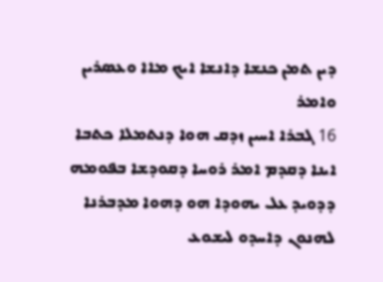ܕܝܢ ܬܡܢ ܟܢܫܐ ܕܐܢܫܐ ܐܝܟ ܡܐܐ ܘܥܤܪܝܢ ܘܐܡܪ
16 ܓܒܪܐ ܐܚܝܢ ܙܕܩ ܗܘܐ ܕܢܬܡܠܐ ܟܬܒܐ ܐܝܢܐ ܕܩܕܡ ܐܡܪ ܪܘܚܐ ܕܩܘܕܫܐ ܒܦܘܡܗ ܕܕܘܝܕ ܥܠ ܝܗܘܕܐ ܗܘ ܕܗܘܐ ܡܕܒܪܢܐ ܠܗܢܘܢ ܕܐܚܕܘ ܠܝܫܘܥ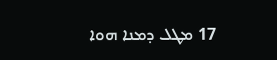17 ܡܛܠ ܕܡܢܐ ܗܘܐ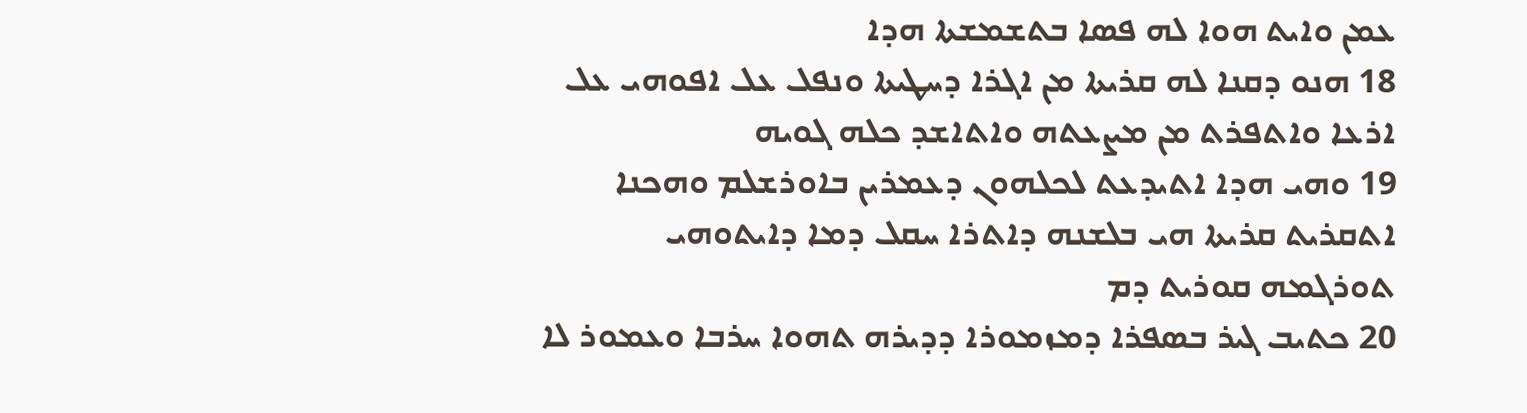ܥܡܢ ܘܐܝܬ ܗܘܐ ܠܗ ܦܤܐ ܒܬܫܡܫܬܐ ܗܕܐ
18 ܗܢܘ ܕܩܢܐ ܠܗ ܩܪܝܬܐ ܡܢ ܐܓܪܐ ܕܚܛܝܬܐ ܘܢܦܠ ܥܠ ܐܦܘܗܝ ܥܠ ܐܪܥܐ ܘܐܬܦܪܬ ܡܢ ܡܨܥܬܗ ܘܐܬܐܫܕ ܟܠܗ ܓܘܝܗ
19 ܘܗܝ ܗܕܐ ܐܬܝܕܥܬ ܠܟܠܗܘܢ ܕܥܡܪܝܢ ܒܐܘܪܫܠܡ ܘܗܟܢܐ ܐܬܩܪܝܬ ܩܪܝܬܐ ܗܝ ܒܠܫܢܗ ܕܐܬܪܐ ܚܩܠ ܕܡܐ ܕܐܝܬܘܗܝ ܬܘܪܓܡܗ ܩܘܪܝܬ ܕܡ
20 ܟܬܝܒ ܓܝܪ ܒܤܦܪܐ ܕܡܙܡܘܪܐ ܕܕܝܪܗ ܬܗܘܐ ܚܪܒܐ ܘܥܡܘܪ ܠܐ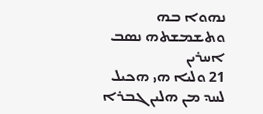ܢܗܘܐ ܒܗ ܘܬܫܡܫܬܗ ܢܤܒ ܐܚܪܝܢ
21 ܘܠܝܐ ܗܝ ܗܟܝܠ ܠܚܕ ܡܢ ܗܠܝܢ ܓܒܪܐ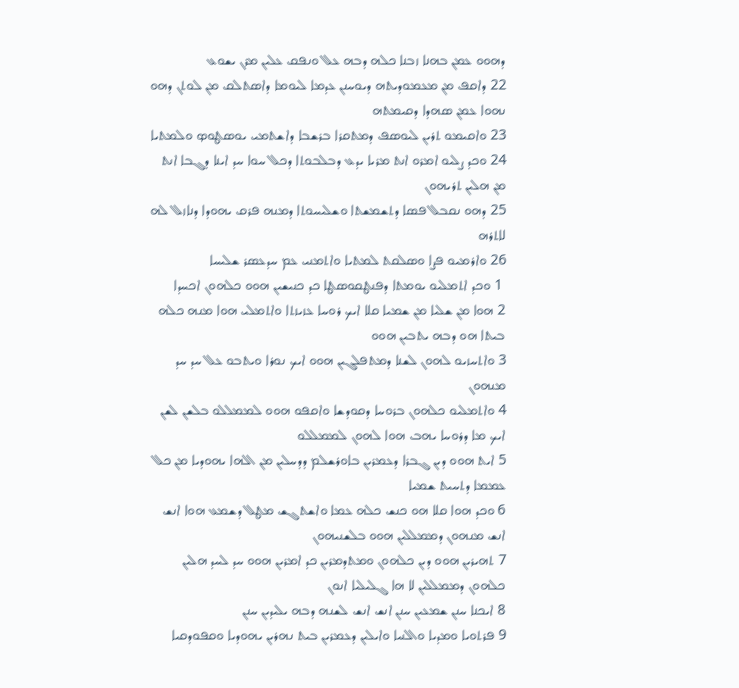ܕܗܘܘ ܥܡܢ ܒܗܢܐ ܙܒܢܐ ܟܠܗ ܕܒܗ ܥܠ ܘܢܦܩ ܥܠܝܢ ܡܪܢ ܝܫܘܥ
22 ܕܐܩܦ ܡܢ ܡܥܡܘܕܝܬܗ ܕܝܘܚܢܢ ܥܕܡܐ ܠܝܘܡܐ ܕܐܤܬܠܩ ܡܢ ܠܘܬܢ ܕܗܘ ܢܗܘܐ ܥܡܢ ܤܗܕܐ ܕܩܝܡܬܗ
23 ܘܐܩܝܡܘ ܬܪܝܢ ܠܝܘܤܦ ܕܡܬܩܪܐ ܒܪܫܒܐ ܕܐܫܬܡܝ ܝܘܤܛܘܤ ܘܠܡܬܝܐ
24 ܘܟܕ ܨܠܝܘ ܐܡܪܘ ܐܢܬ ܡܪܝܐ ܝܕܥ ܕܒܠܒܘܬܐ ܕܟܠ ܚܘܐ ܚܕ ܐܝܢܐ ܕܓܒܐ ܐܢܬ ܡܢ ܗܠܝܢ ܬܪܝܗܘܢ
25 ܕܗܘ ܢܩܒܠ ܦܤܐ ܕܬܫܡܫܬܐ ܘܫܠܝܚܘܬܐ ܕܡܢܗ ܦܪܩ ܝܗܘܕܐ ܕܢܐܙܠ ܠܗ ܠܐܬܪܗ
26 ܘܐܪܡܝܘ ܦܨܐ ܘܤܠܩܬ ܠܡܬܝܐ ܘܐܬܡܢܝ ܥܡ ܚܕܥܤܪ ܫܠܝܚܐ
 1 ܘܟܕ ܐܬܡܠܝܘ ܝܘܡܬܐ ܕܦܢܛܩܘܤܛܐ ܟܕ ܟܢܝܫܝܢ ܗܘܘ ܟܠܗܘܢ ܐܟܚܕܐ
2 ܗܘܐ ܡܢ ܫܠܝܐ ܡܢ ܫܡܝܐ ܩܠܐ ܐܝܟ ܪܘܚܐ ܥܙܝܙܬܐ ܘܐܬܡܠܝ ܗܘܐ ܡܢܗ ܟܠܗ ܒܝܬܐ ܗܘ ܕܒܗ ܝܬܒܝܢ ܗܘܘ
3 ܘܐܬܚܙܝܘ ܠܗܘܢ ܠܫܢܐ ܕܡܬܦܠܓܝܢ ܗܘܘ ܐܝܟ ܢܘܪܐ ܘܝܬܒܘ ܥܠ ܚܕ ܚܕ ܡܢܗܘܢ
4 ܘܐܬܡܠܝܘ ܟܠܗܘܢ ܒܪܘܚܐ ܕܩܘܕܫܐ ܘܐܩܦܘ ܗܘܘ ܠܡܡܠܠܘ ܒܠܫܢ ܠܫܢ ܐܝܟ ܡܐ ܕܪܘܚܐ ܝܗܒ ܗܘܐ ܠܗܘܢ ܠܡܡܠܠܘ
5 ܐܝܬ ܗܘܘ ܕܝܢ ܓܒܪܐ ܕܥܡܪܝܢ ܒܐܘܪܫܠܡ ܕܕܚܠܝܢ ܡܢ ܐܠܗܐ ܝܗܘܕܝܐ ܡܢ ܟܠ ܥܡܡܐ ܕܬܚܝܬ ܫܡܝܐ
6 ܘܟܕ ܗܘܐ ܩܠܐ ܗܘ ܟܢܫ ܟܠܗ ܥܡܐ ܘܐܫܬܓܫ ܡܛܠ ܕܫܡܥ ܗܘܐ ܐܢܫ ܐܢܫ ܡܢܗܘܢ ܕܡܡܠܠܝܢ ܗܘܘ ܒܠܫܢܝܗܘܢ
7 ܬܗܝܪܝܢ ܗܘܘ ܕܝܢ ܟܠܗܘܢ ܘܡܬܕܡܪܝܢ ܟܕ ܐܡܪܝܢ ܗܘܘ ܚܕ ܠܚܕ ܗܠܝܢ ܟܠܗܘܢ ܕܡܡܠܠܝܢ ܠܐ ܗܐ ܓܠܝܠܝܐ ܐܢܘܢ
8 ܐܝܟܢܐ ܚܢܢ ܫܡܥܝܢ ܚܢܢ ܐܢܫ ܐܢܫ ܠܫܢܗ ܕܒܗ ܝܠܝܕܝܢ ܚܢܢ
9 ܦܪܬܘܝܐ ܘܡܕܝܐ ܘܐܠܢܝܐ ܘܐܝܠܝܢ ܕܥܡܪܝܢ ܒܝܬ ܢܗܪܝܢ ܝܗܘܕܝܐ ܘܩܦܘܕܩܝܐ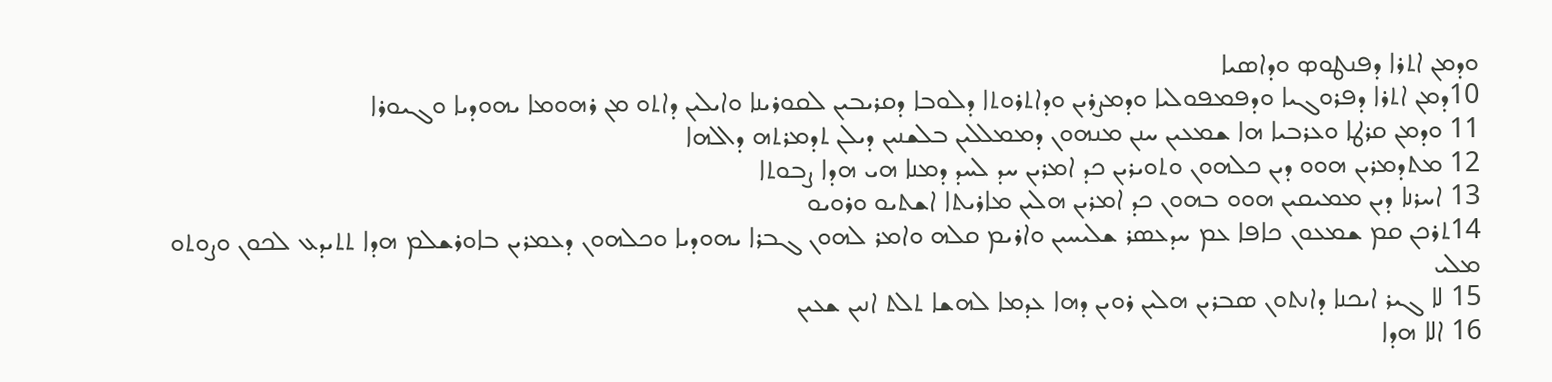ܘܕܡܢ ܐܬܪܐ ܕܦܢܛܘܤ ܘܕܐܤܝܐ
10ܕܡܢ ܐܬܪܐ ܕܦܪܘܓܝܐ ܘܕܦܡܦܘܠܝܐ ܘܕܡܨܪܝܢ ܘܕܐܬܪܘܬܐ ܕܠܘܒܐ ܕܩܪܝܒܝܢ ܠܩܘܪܝܢܐ ܘܐܝܠܝܢ ܕܐܬܘ ܡܢ ܪܗܘܡܐ ܝܗܘܕܝܐ ܘܓܝܘܪܐ
11 ܘܕܡܢ ܩܪܛܐ ܘܥܪܒܝܐ ܗܐ ܫܡܥܝܢ ܚܢܢ ܡܢܗܘܢ ܕܡܡܠܠܝܢ ܒܠܫܢܝܢ ܕܝܠܢ ܬܕܡܪܬܗ ܕܐܠܗܐ
12 ܡܬܕܡܪܝܢ ܗܘܘ ܕܝܢ ܟܠܗܘܢ ܘܬܘܝܪܝܢ ܟܕ ܐܡܪܝܢ ܚܕ ܠܚܕ ܕܡܢܐ ܗܝ ܗܕܐ ܨܒܘܬܐ
13 ܐܚܪܢܐ ܕܝܢ ܡܡܝܩܝܢ ܗܘܘ ܒܗܘܢ ܟܕ ܐܡܪܝܢ ܗܠܝܢ ܡܐܪܝܬܐ ܐܫܬܝܘ ܘܪܘܝܘ
14ܬܪܟܢ ܩܡ ܫܡܥܘܢ ܟܐܦܐ ܥܡ ܚܕܥܤܪ ܫܠܝܚܝܢ ܘܐܪܝܡ ܩܠܗ ܘܐܡܪ ܠܗܘܢ ܓܒܪܐ ܝܗܘܕܝܐ ܘܟܠܗܘܢ ܕܥܡܪܝܢ ܒܐܘܪܫܠܡ ܗܕܐ ܬܬܝܕܥ ܠܟܘܢ ܘܨܘܬܘ ܡܠܝ
15 ܠܐ ܓܝܪ ܐܝܟܢܐ ܕܐܢܬܘܢ ܤܒܪܝܢ ܗܠܝܢ ܪܘܝܢ ܕܗܐ ܥܕܡܐ ܠܗܫܐ ܬܠܬ ܐܢܝܢ ܫܥܝܢ
16 ܐܠܐ ܗܕܐ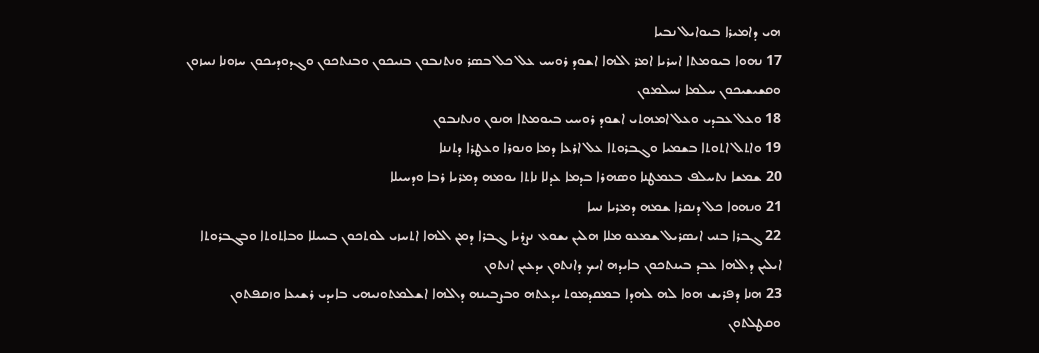ܗܝ ܕܐܡܝܪܐ ܒܝܘܐܝܠ ܢܒܝܐ
17 ܢܗܘܐ ܒܝܘܡܬܐ ܐܚܪܝܐ ܐܡܪ ܐܠܗܐ ܐܫܘܕ ܪܘܚܝ ܥܠ ܟܠ ܒܤܪ ܘܢܬܢܒܘܢ ܒܢܝܟܘܢ ܘܒܢܬܟܘܢ ܘܓܕܘܕܝܟܘܢ ܚܙܘܢܐ ܢܚܙܘܢ ܘܩܫܝܫܝܟܘܢ ܚܠܡܐ ܢܚܠܡܘܢ
18 ܘܥܠ ܥܒܕܝ ܘܥܠ ܐܡܗܬܝ ܐܫܘܕ ܪܘܚܝ ܒܝܘܡܬܐ ܗܢܘܢ ܘܢܬܢܒܘܢ
19 ܘܐܬܠ ܐܬܘܬܐ ܒܫܡܝܐ ܘܓܒܪܘܬܐ ܥܠ ܐܪܥܐ ܕܡܐ ܘܢܘܪܐ ܘܥܛܪܐ ܕܬܢܢܐ
20 ܫܡܫܐ ܢܬܚܠܦ ܒܥܡܛܢܐ ܘܤܗܪܐ ܒܕܡܐ ܥܕܠܐ ܢܐܬܐ ܝܘܡܗ ܕܡܪܝܐ ܪܒܐ ܘܕܚܝܠܐ
21 ܘܢܗܘܐ ܟܠ ܕܢܩܪܐ ܫܡܗ ܕܡܪܝܐ ܢܚܐ
22 ܓܒܪܐ ܒܢܝ ܐܝܤܪܝܠ ܫܡܥܘ ܡܠܐ ܗܠܝܢ ܝܫܘܥ ܢܨܪܝܐ ܓܒܪܐ ܕܡܢ ܐܠܗܐ ܐܬܚܙܝ ܠܘܬܟܘܢ ܒܚܝܠܐ ܘܒܐܬܘܬܐ ܘܒܓܒܪܘܬܐ ܐܝܠܝܢ ܕܐܠܗܐ ܥܒܕ ܒܝܢܬܟܘܢ ܒܐܝܕܗ ܐܝܟ ܕܐܢܬܘܢ ܝܕܥܝܢ ܐܢܬܘܢ
23 ܗܢܐ ܕܦܪܝܫ ܗܘܐ ܠܗ ܠܗܕܐ ܒܡܩܕܡܘܬ ܝܕܥܬܗ ܘܒܨܒܝܢܗ ܕܐܠܗܐ ܐܫܠܡܬܘܢܝܗܝ ܒܐܝܕܝ ܪܫܝܥܐ ܘܙܩܦܬܘܢ ܘܩܛܠܬܘܢ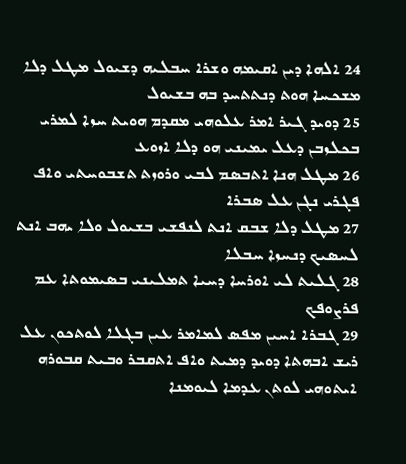24 ܐܠܗܐ ܕܝܢ ܐܩܝܡܗ ܘܫܪܐ ܚܒܠܝܗ ܕܫܝܘܠ ܡܛܠ ܕܠܐ ܡܫܟܚܐ ܗܘܬ ܕܢܬܬܚܕ ܒܗ ܒܫܝܘܠ
25 ܕܘܝܕ ܓܝܪ ܐܡܪ ܥܠܘܗܝ ܡܩܕܡ ܗܘܝܬ ܚܙܐ ܠܡܪܝ ܒܟܠܙܒܢ ܕܥܠ ܝܡܝܢܝ ܗܘ ܕܠܐ ܐܙܘܥ
26 ܡܛܠ ܗܢܐ ܐܬܒܤܡ ܠܒܝ ܘܪܘܙܬ ܬܫܒܘܚܬܝ ܘܐܦ ܦܓܪܝ ܢܓܢ ܥܠ ܤܒܪܐ
27 ܡܛܠ ܕܠܐ ܫܒܩ ܐܢܬ ܠܢܦܫܝ ܒܫܝܘܠ ܘܠܐ ܝܗܒ ܐܢܬ ܠܚܤܝܟ ܕܢܚܙܐ ܚܒܠܐ
28 ܓܠܝܬ ܠܝ ܐܘܪܚܐ ܕܚܝܐ ܬܡܠܝܢܝ ܒܤܝܡܘܬܐ ܥܡ ܦܪܨܘܦܟ
29 ܓܒܪܐ ܐܚܝܢ ܡܦܤ ܠܡܐܡܪ ܥܝܢ ܒܓܠܐ ܠܘܬܟܘܢ ܥܠ ܪܝܫ ܐܒܗܬܐ ܕܘܝܕ ܕܡܝܬ ܘܐܦ ܐܬܩܒܪ ܘܒܝܬ ܩܒܘܪܗ ܐܝܬܘܗܝ ܠܘܬܢ ܥܕܡܐ ܠܝܘܡܢܐ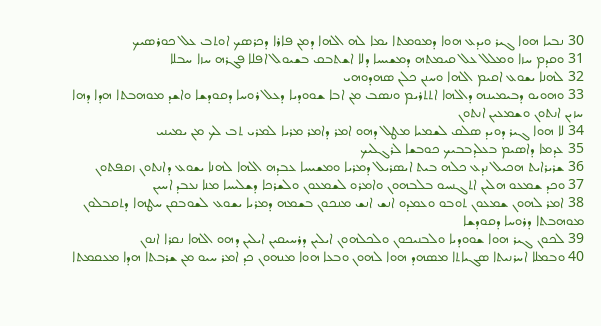30 ܢܒܝܐ ܗܘܐ ܓܝܪ ܘܝܕܥ ܗܘܐ ܕܡܘܡܬܐ ܝܡܐ ܠܗ ܐܠܗܐ ܕܡܢ ܦܐܪܐ ܕܟܪܤܟ ܐܘܬܒ ܥܠ ܟܘܪܤܝܟ
31 ܘܩܕܡ ܚܙܐ ܘܡܠܠ ܥܠ ܩܝܡܬܗ ܕܡܫܝܚܐ ܕܠܐ ܐܫܬܒܩ ܒܫܝܘܠ ܐܦܠܐ ܦܓܪܗ ܚܙܐ ܚܒܠܐ
32 ܠܗܢܐ ܝܫܘܥ ܐܩܝܡ ܐܠܗܐ ܘܚܢܢ ܟܠܢ ܤܗܕܘܗܝ
33 ܘܗܘܝܘ ܕܒܝܡܝܢܗ ܕܐܠܗܐ ܐܬܬܪܝܡ ܘܢܤܒ ܡܢ ܐܒܐ ܫܘܘܕܝܐ ܕܥܠ ܪܘܚܐ ܕܩܘܕܫܐ ܘܐܫܕ ܡܘܗܒܬܐ ܗܕܐ ܕܗܐ ܚܙܝܢ ܐܢܬܘܢ ܘܫܡܥܝܢ ܐܢܬܘܢ
34 ܠܐ ܗܘܐ ܓܝܪ ܕܘܝܕ ܤܠܩ ܠܫܡܝܐ ܡܛܠ ܕܗܘ ܐܡܪ ܕܐܡܪ ܡܪܝܐ ܠܡܪܝ ܬܒ ܠܟ ܡܢ ܝܡܝܢܝ
35 ܥܕܡܐ ܕܐܤܝܡ ܒܥܠܕܒܒܝܟ ܟܘܒܫܐ ܠܪܓܠܝܟ
36 ܫܪܝܪܐܝܬ ܗܟܝܠ ܢܕܥ ܟܠܗ ܒܝܬ ܐܝܤܪܝܠ ܕܡܪܝܐ ܘܡܫܝܚܐ ܥܒܕܗ ܐܠܗܐ ܠܗܢܐ ܝܫܘܥ ܕܐܢܬܘܢ ܙܩܦܬܘܢ
37 ܘܟܕ ܫܡܥܘ ܗܠܝܢ ܐܬܓܢܚܘ ܒܠܒܗܘܢ ܘܐܡܪܘ ܠܫܡܥܘܢ ܘܠܫܪܟܐ ܕܫܠܝܚܐ ܡܢܐ ܢܥܒܕ ܐܚܝܢ
38 ܐܡܪ ܠܗܘܢ ܫܡܥܘܢ ܬܘܒܘ ܘܥܡܕܘ ܐܢܫ ܐܢܫ ܡܢܟܘܢ ܒܫܡܗ ܕܡܪܝܐ ܝܫܘܥ ܠܫܘܒܩܢ ܚܛܗܐ ܕܬܩܒܠܘܢ ܡܘܗܒܬܐ ܕܪܘܚܐ ܕܩܘܕܫܐ
39 ܠܟܘܢ ܓܝܪ ܗܘܐ ܫܘܘܕܝܐ ܘܠܒܢܝܟܘܢ ܘܠܟܠܗܘܢ ܐܝܠܝܢ ܕܪܚܝܩܝܢ ܐܝܠܝܢ ܕܗܘ ܐܠܗܐ ܢܩܪܐ ܐܢܘܢ
40 ܘܒܡܠܐ ܐܚܪܢܝܬܐ ܤܓܝܐܬܐ ܡܤܗܕ ܗܘܐ ܠܗܘܢ ܘܒܥܐ ܗܘܐ ܡܢܗܘܢ ܟܕ ܐܡܪ ܚܝܘ ܡܢ ܫܪܒܬܐ ܗܕܐ ܡܥܩܡܬܐ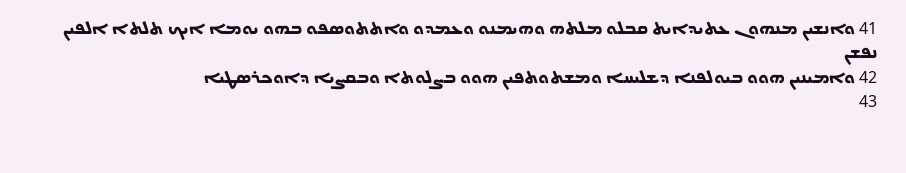41 ܘܐܢܫܝܢ ܡܢܗܘܢ ܥܬܝܕܐܝܬ ܩܒܠܘ ܡܠܬܗ ܘܗܝܡܢܘ ܘܥܡܕܘ ܘܐܬܬܘܤܦܘ ܒܗܘ ܝܘܡܐ ܐܝܟ ܬܠܬܐ ܐܠܦܝܢ ܢܦܫܢ
42 ܘܐܡܝܢܝܢ ܗܘܘ ܒܝܘܠܦܢܐ ܕܫܠܝܚܐ ܘܡܫܬܘܬܦܝܢ ܗܘܘ ܒܨܠܘܬܐ ܘܒܩܨܝܐ ܕܐܘܟܪܤܛܝܐ
43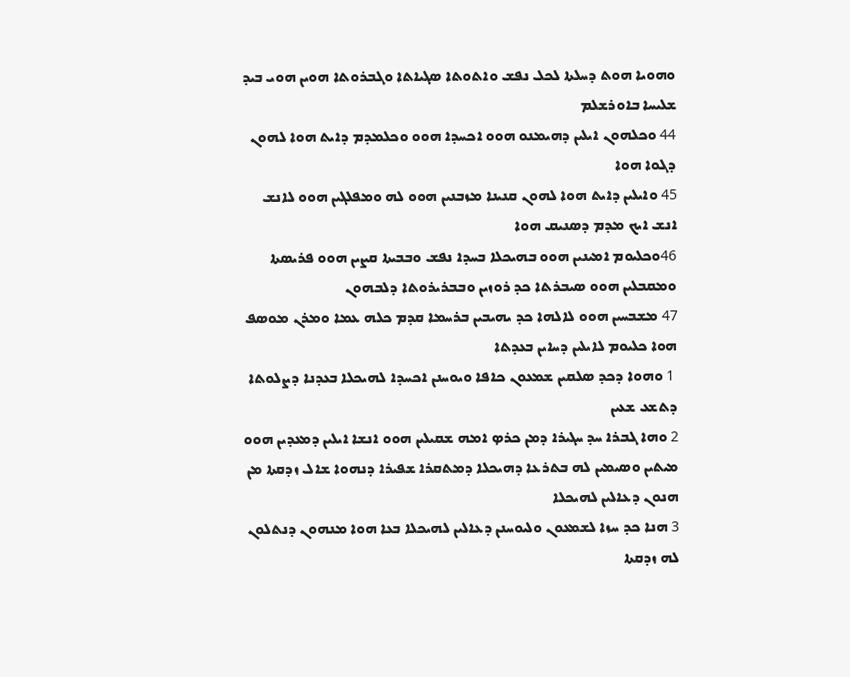ܘܗܘܝܐ ܗܘܬ ܕܚܠܬܐ ܠܟܠ ܢܦܫ ܘܐܬܘܬܐ ܤܓܝܐܬܐ ܘܓܒܪܘܬܐ ܗܘܝܢ ܗܘܝ ܒܝܕ ܫܠܝܚܐ ܒܐܘܪܫܠܡ
44 ܘܟܠܗܘܢ ܐܝܠܝܢ ܕܗܝܡܢܘ ܗܘܘ ܐܟܚܕܐ ܗܘܘ ܘܟܠܡܕܡ ܕܐܝܬ ܗܘܐ ܠܗܘܢ ܕܓܘܐ ܗܘܐ
45 ܘܐܝܠܝܢ ܕܐܝܬ ܗܘܐ ܠܗܘܢ ܩܢܝܢܐ ܡܙܒܢܝܢ ܗܘܘ ܠܗ ܘܡܦܠܓܝܢ ܗܘܘ ܠܐܢܫ ܐܢܫ ܐܝܟ ܡܕܡ ܕܤܢܝܩ ܗܘܐ
46ܘܟܠܝܘܡ ܐܡܝܢܝܢ ܗܘܘ ܒܗܝܟܠܐ ܒܚܕܐ ܢܦܫ ܘܒܒܝܬܐ ܩܨܝܢ ܗܘܘ ܦܪܝܤܬܐ ܘܡܩܒܠܝܢ ܗܘܘ ܤܝܒܪܬܐ ܟܕ ܪܘܙܝܢ ܘܒܒܪܝܪܘܬܐ ܕܠܒܗܘܢ
47 ܡܫܒܚܝܢ ܗܘܘ ܠܐܠܗܐ ܟܕ ܝܗܝܒܝܢ ܒܪܚܡܐ ܩܕܡ ܟܠܗ ܥܡܐ ܘܡܪܢ ܡܘܤܦ ܗܘܐ ܟܠܝܘܡ ܠܐܝܠܝܢ ܕܚܐܝܢ ܒܥܕܬܐ
 1 ܘܗܘܐ ܕܟܕ ܤܠܩܝܢ ܫܡܥܘܢ ܟܐܦܐ ܘܝܘܚܢܢ ܐܟܚܕܐ ܠܗܝܟܠܐ ܒܥܕܢܐ ܕܨܠܘܬܐ ܕܬܫܥ ܫܥܝܢ
2 ܘܗܐ ܓܒܪܐ ܚܕ ܚܓܝܪܐ ܕܡܢ ܟܪܤ ܐܡܗ ܫܩܝܠܝܢ ܗܘܘ ܐܢܫܐ ܐܝܠܝܢ ܕܡܥܕܝܢ ܗܘܘ ܡܝܬܝܢ ܘܤܝܡܝܢ ܠܗ ܒܬܪܥܐ ܕܗܝܟܠܐ ܕܡܬܩܪܐ ܫܦܝܪܐ ܕܢܗܘܐ ܫܐܠ ܙܕܩܬܐ ܡܢ ܗܢܘܢ ܕܥܐܠܝܢ ܠܗܝܟܠܐ
3 ܗܢܐ ܟܕ ܚܙܐ ܠܫܡܥܘܢ ܘܠܝܘܚܢܢ ܕܥܐܠܝܢ ܠܗܝܟܠܐ ܒܥܐ ܗܘܐ ܡܢܗܘܢ ܕܢܬܠܘܢ ܠܗ ܙܕܩܬܐ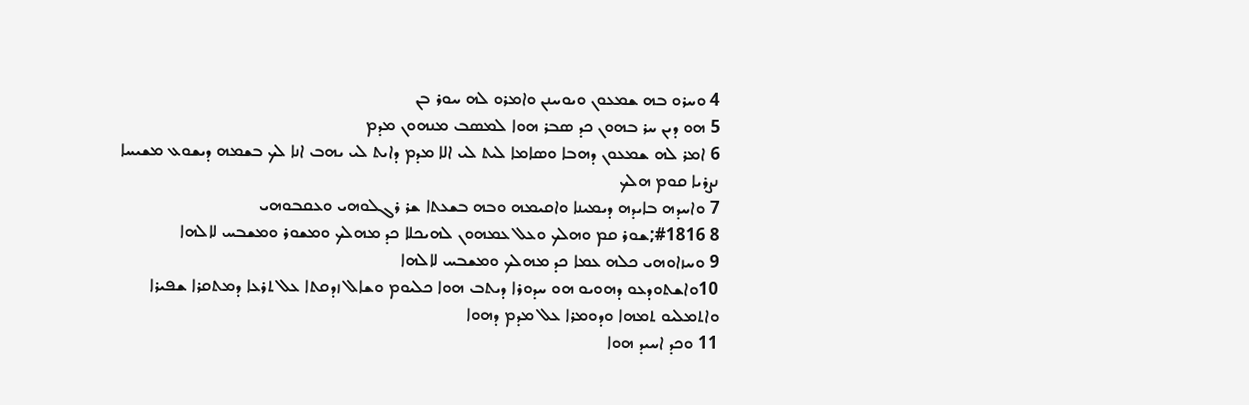4 ܘܚܪܘ ܒܗ ܫܡܥܘܢ ܘܝܘܚܢܢ ܘܐܡܪܘ ܠܗ ܚܘܪ ܒܢ
5 ܗܘ ܕܝܢ ܚܪ ܒܗܘܢ ܟܕ ܤܒܪ ܗܘܐ ܠܡܤܒ ܡܢܗܘܢ ܡܕܡ
6 ܐܡܪ ܠܗ ܫܡܥܘܢ ܕܗܒܐ ܘܤܐܡܐ ܠܝܬ ܠܝ ܐܠܐ ܡܕܡ ܕܐܝܬ ܠܝ ܝܗܒ ܐܢܐ ܠܟ ܒܫܡܗ ܕܝܫܘܥ ܡܫܝܚܐ ܢܨܪܝܐ ܩܘܡ ܗܠܟ
7 ܘܐܚܕܗ ܒܐܝܕܗ ܕܝܡܝܢܐ ܘܐܩܝܡܗ ܘܒܗ ܒܫܥܬܐ ܫܪ ܪܓܠܘܗܝ ܘܥܩܒܘܗܝ
8 #1816;ܫܘܪ ܩܡ ܘܗܠܟ ܘܥܠ ܥܡܗܘܢ ܠܗܝܟܠܐ ܟܕ ܡܗܠܟ ܘܡܫܘܪ ܘܡܫܒܚ ܠܐܠܗܐ
9 ܘܚܙܐܘܗܝ ܟܠܗ ܥܡܐ ܟܕ ܡܗܠܟ ܘܡܫܒܚ ܠܐܠܗܐ
10ܘܐܫܬܘܕܥܘ ܕܗܘܝܘ ܗܘ ܚܕܘܪܐ ܕܝܬܒ ܗܘܐ ܟܠܝܘܡ ܘܫܐܠ ܙܕܩܬܐ ܥܠ ܬܪܥܐ ܕܡܬܩܪܐ ܫܦܝܪܐ ܘܐܬܡܠܝܘ ܬܡܗܐ ܘܕܘܡܪܐ ܥܠ ܡܕܡ ܕܗܘܐ
11 ܘܟܕ ܐܚܝܕ ܗܘܐ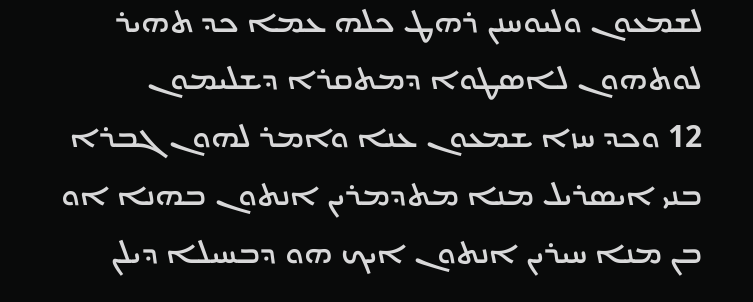ܠܫܡܥܘܢ ܘܠܝܘܚܢܢ ܪܗܛ ܟܠܗ ܥܡܐ ܟܕ ܬܗܝܪ ܠܘܬܗܘܢ ܠܐܤܛܘܐ ܕܡܬܩܪܐ ܕܫܠܝܡܘܢ
12 ܘܟܕ ܚܙܐ ܫܡܥܘܢ ܥܢܐ ܘܐܡܪ ܠܗܘܢ ܓܒܪܐ ܒܢܝ ܐܝܤܪܝܠ ܡܢܐ ܡܬܕܡܪܝܢ ܐܢܬܘܢ ܒܗܢܐ ܐܘ ܒܢ ܡܢܐ ܚܝܪܝܢ ܐܢܬܘܢ ܐܝܟ ܗܘ ܕܒܚܝܠܐ ܕܝܠܢ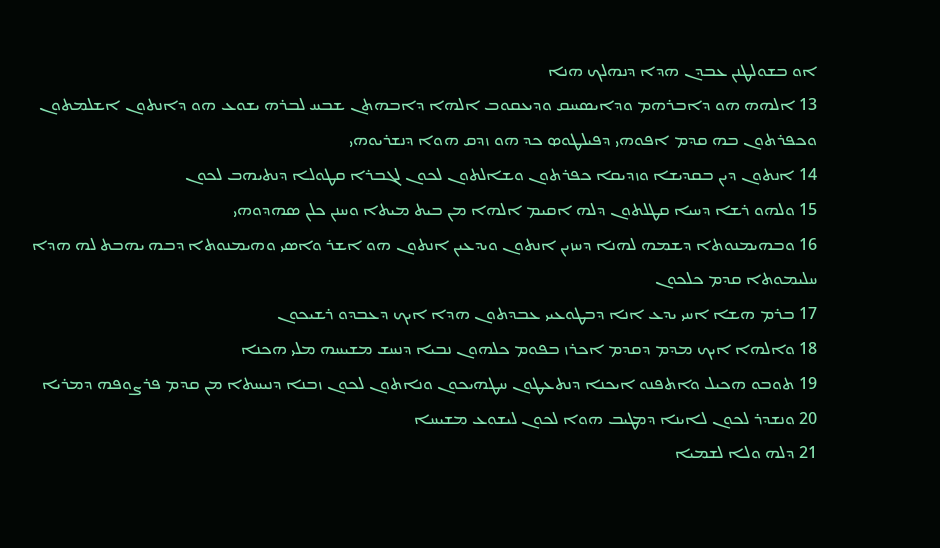ܐܘ ܒܫܘܠܛܢܢ ܥܒܕܢ ܗܕܐ ܕܢܗܠܟ ܗܢܐ
13 ܐܠܗܗ ܗܘ ܕܐܒܪܗܡ ܘܕܐܝܤܚܩ ܘܕܝܥܩܘܒ ܐܠܗܐ ܕܐܒܗܬܢ ܫܒܚ ܠܒܪܗ ܝܫܘܥ ܗܘ ܕܐܢܬܘܢ ܐܫܠܡܬܘܢ ܘܟܦܪܬܘܢ ܒܗ ܩܕܡ ܐܦܘܗܝ ܕܦܝܠܛܘܤ ܟܕ ܗܘ ܙܕܩ ܗܘܐ ܕܢܫܪܝܘܗܝ
14 ܐܢܬܘܢ ܕܝܢ ܒܩܕܝܫܐ ܘܙܕܝܩܐ ܟܦܪܬܘܢ ܘܫܐܠܬܘܢ ܠܟܘܢ ܠܓܒܪܐ ܩܛܘܠܐ ܕܢܬܝܗܒ ܠܟܘܢ
15 ܘܠܗܘ ܪܫܐ ܕܚܝܐ ܩܛܠܬܘܢ ܕܠܗ ܐܩܝܡ ܐܠܗܐ ܡܢ ܒܝܬ ܡܝܬܐ ܘܚܢܢ ܟܠܢ ܤܗܕܘܗܝ
16 ܘܒܗܝܡܢܘܬܐ ܕܫܡܗ ܠܗܢܐ ܕܚܙܝܢ ܐܢܬܘܢ ܘܝܕܥܝܢ ܐܢܬܘܢ ܗܘ ܐܫܪ ܘܐܤܝ ܘܗܝܡܢܘܬܐ ܕܒܗ ܝܗܒܬ ܠܗ ܗܕܐ ܚܠܝܡܘܬܐ ܩܕܡ ܟܠܟܘܢ
17 ܒܪܡ ܗܫܐ ܐܚܝ ܝܕܥ ܐܢܐ ܕܒܛܘܥܝܝ ܥܒܕܬܘܢ ܗܕܐ ܐܝܟ ܕܥܒܕܘ ܪܫܝܟܘܢ
18 ܘܐܠܗܐ ܐܝܟ ܡܕܡ ܕܩܕܡ ܐܟܪܙ ܒܦܘܡ ܟܠܗܘܢ ܢܒܝܐ ܕܢܚܫ ܡܫܝܚܗ ܡܠܝ ܗܟܢܐ
19 ܬܘܒܘ ܗܟܝܠ ܘܐܬܦܢܘ ܐܝܟܢܐ ܕܢܬܥܛܘܢ ܚܛܗܝܟܘܢ ܘܢܐܬܘܢ ܠܟܘܢ ܙܒܢܐ ܕܢܝܚܬܐ ܡܢ ܩܕܡ ܦܪܨܘܦܗ ܕܡܪܝܐ
20 ܘܢܫܕܪ ܠܟܘܢ ܠܐܝܢܐ ܕܡܛܝܒ ܗܘܐ ܠܟܘܢ ܠܝܫܘܥ ܡܫܝܚܐ
21 ܕܠܗ ܘܠܐ ܠܫܡܝܐ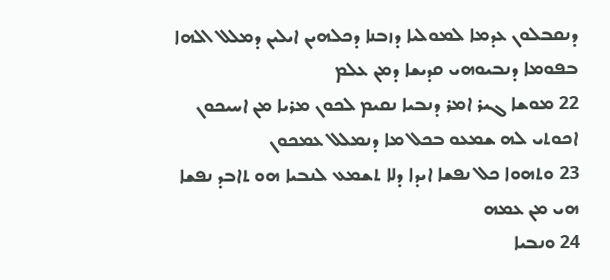ܕܢܩܒܠܘܢ ܥܕܡܐ ܠܡܘܠܝܐ ܕܙܒܢܐ ܕܟܠܗܝܢ ܐܝܠܝܢ ܕܡܠܠ ܐܠܗܐ ܒܦܘܡܐ ܕܢܒܝܘܗܝ ܩܕܝܫܐ ܕܡܢ ܥܠܡ
22 ܡܘܫܐ ܓܝܪ ܐܡܪ ܕܢܒܝܐ ܢܩܝܡ ܠܟܘܢ ܡܪܝܐ ܡܢ ܐܚܝܟܘܢ ܐܟܘܬܝ ܠܗ ܫܡܥܘ ܒܟܠ ܡܐ ܕܢܡܠܠ ܥܡܟܘܢ
23 ܘܬܗܘܐ ܟܠ ܢܦܫܐ ܐܝܕܐ ܕܠܐ ܬܫܡܥ ܠܢܒܝܐ ܗܘ ܬܐܒܕ ܢܦܫܐ ܗܝ ܡܢ ܥܡܗ
24 ܘܢܒܝܐ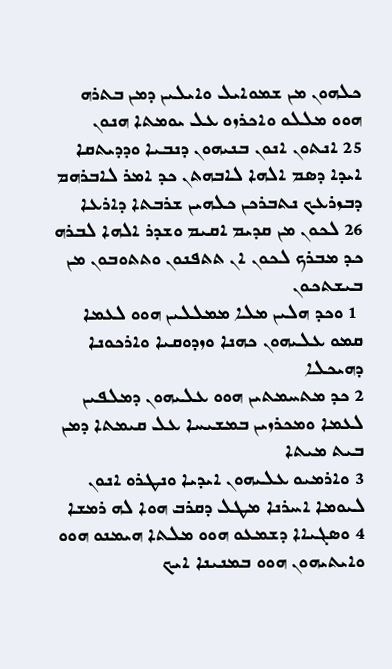ܟܠܗܘܢ ܡܢ ܫܡܘܐܝܠ ܘܐܝܠܝܢ ܕܡܢ ܒܬܪܗ ܗܘܘ ܡܠܠܘ ܘܐܟܪܙܘ ܥܠ ܝܘܡܬܐ ܗܢܘܢ
25 ܐܢܬܘܢ ܐܢܘܢ ܒܢܝܗܘܢ ܕܢܒܝܐ ܘܕܕܝܬܩܐ ܐܝܕܐ ܕܤܡ ܐܠܗܐ ܠܐܒܗܬܢ ܟܕ ܐܡܪ ܠܐܒܪܗܡ ܕܒܙܪܥܟ ܢܬܒܪܟܢ ܟܠܗܝܢ ܫܪܒܬܐ ܕܐܪܥܐ
26 ܠܟܘܢ ܡܢ ܩܕܝܡ ܐܩܝܡ ܘܫܕܪ ܐܠܗܐ ܠܒܪܗ ܟܕ ܡܒܪܟ ܠܟܘܢ ܐܢ ܬܬܦܢܘܢ ܘܬܬܘܒܘܢ ܡܢ ܒܝܫܬܟܘܢ
 1 ܘܟܕ ܗܠܝܢ ܡܠܐ ܡܡܠܠܝܢ ܗܘܘ ܠܥܡܐ ܩܡܘ ܥܠܝܗܘܢ ܟܗܢܐ ܘܙܕܘܩܝܐ ܘܐܪܟܘܢܐ ܕܗܝܟܠܐ
2 ܟܕ ܡܬܚܡܬܝܢ ܗܘܘ ܥܠܝܗܘܢ ܕܡܠܦܝܢ ܠܥܡܐ ܘܡܟܪܙܝܢ ܒܡܫܝܚܐ ܥܠ ܩܝܡܬܐ ܕܡܢ ܒܝܬ ܡܝܬܐ
3 ܘܐܪܡܝܘ ܥܠܝܗܘܢ ܐܝܕܝܐ ܘܢܛܪܘ ܐܢܘܢ ܠܝܘܡܐ ܐܚܪܢܐ ܡܛܠ ܕܩܪܒ ܗܘܐ ܠܗ ܪܡܫܐ
4 ܘܤܓܝܐܐ ܕܫܡܥܘ ܗܘܘ ܡܠܬܐ ܗܝܡܢܘ ܗܘܘ ܘܐܝܬܝܗܘܢ ܗܘܘ ܒܡܢܝܢܐ ܐܝܟ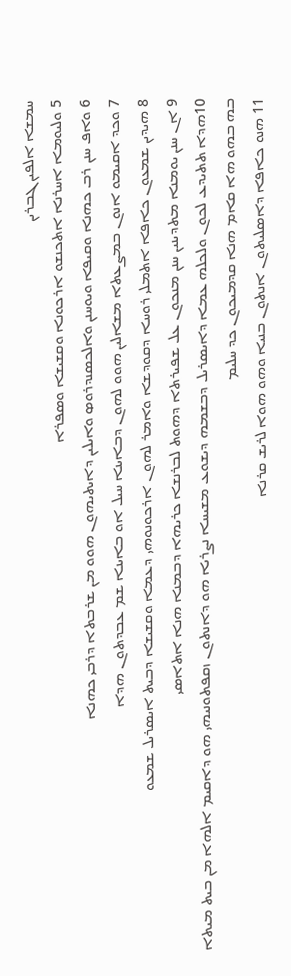ܚܡܫܐ ܐܠܦܝܢ ܓܒܪܝܢ
5 ܘܠܝܘܡܐ ܐܚܪܢܐ ܐܬܟܢܫܘ ܐܪܟܘܢܐ ܘܩܫܝܫܐ ܘܤܦܪܐ
6 ܘܐܦ ܚܢܢ ܪܒ ܟܗܢܐ ܘܩܝܦܐ ܘܝܘܚܢܢ ܘܐܠܟܤܢܕܪܘܤ ܘܐܝܠܝܢ ܕܐܝܬܝܗܘܢ ܗܘܘ ܡܢ ܫܪܒܬܐ ܕܪܒܝ ܟܗܢܐ
7 ܘܟܕ ܐܩܝܡܘ ܐܢܘܢ ܒܡܨܥܬܐ ܡܫܐܠܝܢ ܗܘܘ ܠܗܘܢ ܕܒܐܝܢܐ ܚܝܠ ܐܘ ܒܐܝܢܐ ܫܡ ܥܒܕܬܘܢ ܗܕܐ
8 ܗܝܕܝܢ ܫܡܥܘܢ ܟܐܦܐ ܐܬܡܠܝ ܪܘܚܐ ܕܩܘܕܫܐ ܘܐܡܪ ܠܗܘܢ ܐܪܟܘܢܘܗܝ ܕܥܡܐ ܘܩܫܝܫܐ ܕܒܝܬ ܐܝܤܪܝܠ ܫܡܥܘ
9 ܐܢ ܚܢܢ ܝܘܡܢܐ ܡܬܕܝܢܝܢ ܚܢܢ ܡܢܟܘܢ ܥܠ ܫܦܝܪܬܐ ܕܗܘܬ ܠܒܪܢܫܐ ܟܪܝܗܐ ܕܒܡܢܐ ܗܢܐ ܐܬܐܤܝ
10ܗܕܐ ܬܬܝܕܥ ܠܟܘܢ ܘܠܟܠܗ ܥܡܐ ܕܐܝܤܪܝܠ ܕܒܫܡܗ ܕܝܫܘܥ ܡܫܝܚܐ ܢܨܪܝܐ ܗܘ ܕܐܢܬܘܢ ܙܩܦܬܘܢܝܗܝ ܗܘ ܕܐܩܝܡ ܐܠܗܐ ܡܢ ܒܝܬ ܡܝܬܐ ܒܗ ܒܗܘ ܗܐ ܩܐܡ ܗܢܐ ܩܕܡܝܟܘܢ ܟܕ ܚܠܝܡ
11 ܗܢܘ ܟܐܦܐ ܕܐܤܠܝܬܘܢ ܐܢܬܘܢ ܒܢܝܐ ܘܗܘ ܗܘܐ ܠܪܝܫ ܩܪܢܐ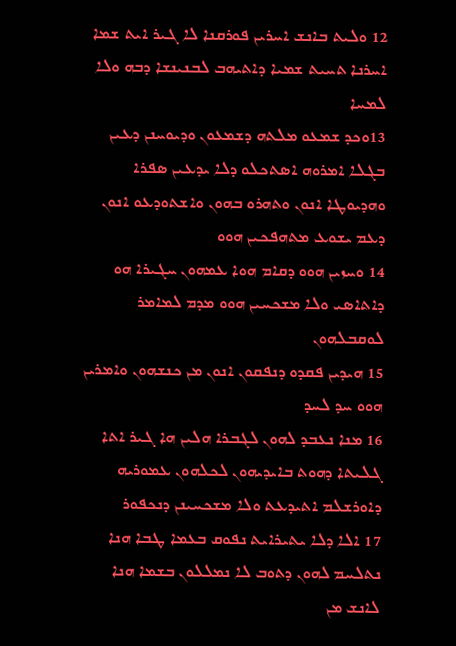12 ܘܠܝܬ ܒܐܢܫ ܐܚܪܝܢ ܦܘܪܩܢܐ ܠܐ ܓܝܪ ܐܝܬ ܫܡܐ ܐܚܪܢܐ ܬܚܝܬ ܫܡܝܐ ܕܐܬܝܗܒ ܠܒܢܝܢܫܐ ܕܒܗ ܘܠܐ ܠܡܚܐ
13ܘܟܕ ܫܡܥܘ ܡܠܬܗ ܕܫܡܥܘܢ ܘܕܝܘܚܢܢ ܕܥܝܢ ܒܓܠܐ ܐܡܪܘܗ ܐܤܬܟܠܘ ܕܠܐ ܝܕܥܝܢ ܤܦܪܐ ܘܗܕܝܘܛܐ ܐܢܘܢ ܘܬܗܪܘ ܒܗܘܢ ܘܐܫܬܘܕܥܘ ܐܢܘܢ ܕܥܡ ܝܫܘܥ ܡܬܗܦܟܝܢ ܗܘܘ
14 ܘܚܙܝܢ ܗܘܘ ܕܩܐܡ ܗܘܐ ܥܡܗܘܢ ܚܓܝܪܐ ܗܘ ܕܐܬܐܤܝ ܘܠܐ ܡܫܟܚܝܢ ܗܘܘ ܡܕܡ ܠܡܐܡܪ ܠܘܩܒܠܗܘܢ
15 ܗܝܕܝܢ ܦܩܕܘ ܕܢܦܩܘܢ ܐܢܘܢ ܡܢ ܟܢܫܗܘܢ ܘܐܡܪܝܢ ܗܘܘ ܚܕ ܠܚܕ
16 ܡܢܐ ܢܥܒܕ ܠܗܘܢ ܠܓܒܪܐ ܗܠܝܢ ܗܐ ܓܝܪ ܐܬܐ ܓܠܝܬܐ ܕܗܘܬ ܒܐܝܕܝܗܘܢ ܠܟܠܗܘܢ ܥܡܘܪܝܗ ܕܐܘܪܫܠܡ ܐܬܝܕܥܬ ܘܠܐ ܡܫܟܚܝܢܢ ܕܢܟܦܘܪ
17 ܐܠܐ ܕܠܐ ܝܬܝܪܐܝܬ ܢܦܘܩ ܒܥܡܐ ܛܒܐ ܗܢܐ ܢܬܠܚܡ ܠܗܘܢ ܕܬܘܒ ܠܐ ܢܡܠܠܘܢ ܒܫܡܐ ܗܢܐ ܠܐܢܫ ܡܢ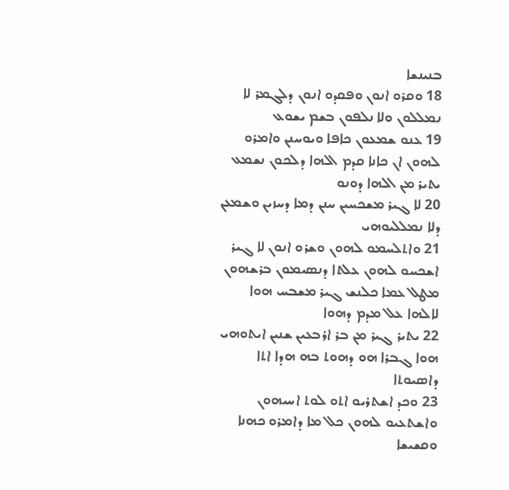ܒܢܝܢܫܐ
18 ܘܩܪܘ ܐܢܘܢ ܘܦܩܕܘ ܐܢܘܢ ܕܠܓܡܪ ܠܐ ܢܡܠܠܘܢ ܘܠܐ ܢܠܦܘܢ ܒܫܡ ܝܫܘܥ
19 ܥܢܘ ܫܡܥܘܢ ܟܐܦܐ ܘܝܘܚܢܢ ܘܐܡܪܘ ܠܗܘܢ ܐܢ ܟܐܢܐ ܩܕܡ ܐܠܗܐ ܕܠܟܘܢ ܢܫܡܥ ܝܬܝܪ ܡܢ ܐܠܗܐ ܕܘܢܘ
20 ܠܐ ܓܝܪ ܡܫܟܚܝܢ ܚܢܢ ܕܡܐ ܕܚܙܝܢ ܘܫܡܥܢ ܕܠܐ ܢܡܠܠܝܘܗܝ
21 ܘܐܬܠܚܡܘ ܠܗܘܢ ܘܫܪܘ ܐܢܘܢ ܠܐ ܓܝܪ ܐܫܟܚܘ ܠܗܘܢ ܥܠܬܐ ܕܢܤܝܡܘܢ ܒܪܫܗܘܢ ܡܛܠ ܥܡܐ ܟܠܢܫ ܓܝܪ ܡܫܒܚ ܗܘܐ ܠܐܠܗܐ ܥܠ ܡܕܡ ܕܗܘܐ
22 ܝܬܝܪ ܓܝܪ ܡܢ ܒܪ ܐܪܒܥܝܢ ܫܢܝܢ ܐܝܬܘܗܝ ܗܘܐ ܓܒܪܐ ܗܘ ܕܗܘܬ ܒܗ ܗܕܐ ܐܬܐ ܕܐܤܝܘܬܐ
23 ܘܟܕ ܐܫܬܪܝܘ ܐܬܘ ܠܘܬ ܐܚܝܗܘܢ ܘܐܫܬܥܝܘ ܠܗܘܢ ܟܠ ܡܐ ܕܐܡܪܘ ܟܗܢܐ ܘܩܫܝܫܐ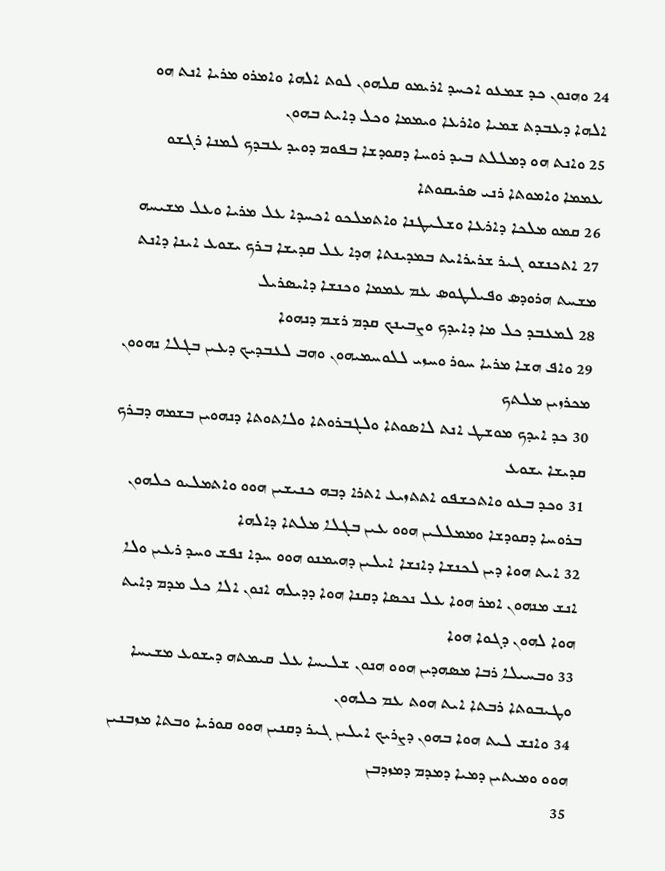24 ܘܗܢܘܢ ܟܕ ܫܡܥܘ ܐܟܚܕ ܐܪܝܡܘ ܩܠܗܘܢ ܠܘܬ ܐܠܗܐ ܘܐܡܪܘ ܡܪܝܐ ܐܢܬ ܗܘ ܐܠܗܐ ܕܥܒܕܬ ܫܡܝܐ ܘܐܪܥܐ ܘܝܡܡܐ ܘܟܠ ܕܐܝܬ ܒܗܘܢ
25 ܘܐܢܬ ܗܘ ܕܡܠܠܬ ܒܝܕ ܪܘܚܐ ܕܩܘܕܫܐ ܒܦܘܡ ܕܘܝܕ ܥܒܕܟ ܠܡܢܐ ܪܓܫܘ ܥܡܡܐ ܘܐܡܘܬܐ ܪܢܝ ܤܪܝܩܘܬܐ
26 ܩܡܘ ܡܠܟܐ ܕܐܪܥܐ ܘܫܠܝܛܢܐ ܘܐܬܡܠܟܘ ܐܟܚܕܐ ܥܠ ܡܪܝܐ ܘܥܠ ܡܫܝܚܗ
27 ܐܬܟܢܫܘ ܓܝܪ ܫܪܝܪܐܝܬ ܒܡܕܝܢܬܐ ܗܕܐ ܥܠ ܩܕܝܫܐ ܒܪܟ ܝܫܘܥ ܐܝܢܐ ܕܐܢܬ ܡܫܚܬ ܗܪܘܕܤ ܘܦܝܠܛܘܤ ܥܡ ܥܡܡܐ ܘܟܢܫܐ ܕܐܝܤܪܝܠ
28 ܠܡܥܒܕ ܟܠ ܡܐ ܕܐܝܕܟ ܘܨܒܝܢܟ ܩܕܡ ܪܫܡ ܕܢܗܘܐ
29 ܘܐܦ ܗܫܐ ܡܪܝܐ ܚܘܪ ܘܚܙܝ ܠܠܘܚܡܝܗܘܢ ܘܗܒ ܠܥܒܕܝܟ ܕܥܝܢ ܒܓܠܐ ܢܗܘܘܢ ܡܟܪܙܝܢ ܡܠܬܟ
30 ܟܕ ܐܝܕܟ ܡܘܫܛ ܐܢܬ ܠܐܤܘܬܐ ܘܠܓܒܪܘܬܐ ܘܠܐܬܘܬܐ ܕܢܗܘܝܢ ܒܫܡܗ ܕܒܪܟ ܩܕܝܫܐ ܝܫܘܥ
31 ܘܟܕ ܒܥܘ ܘܐܬܟܫܦܘ ܐܬܬܙܝܥ ܐܬܪܐ ܕܒܗ ܟܢܝܫܝܢ ܗܘܘ ܘܐܬܡܠܝܘ ܟܠܗܘܢ ܒܪܘܚܐ ܕܩܘܕܫܐ ܘܡܡܠܠܝܢ ܗܘܘ ܥܝܢ ܒܓܠܐ ܡܠܬܐ ܕܐܠܗܐ
32 ܐܝܬ ܗܘܐ ܕܝܢ ܠܟܢܫܐ ܕܐܢܫܐ ܐܝܠܝܢ ܕܗܝܡܢܘ ܗܘܘ ܚܕܐ ܢܦܫ ܘܚܕ ܪܥܝܢ ܘܠܐ ܐܢܫ ܡܢܗܘܢ ܐܡܪ ܗܘܐ ܥܠ ܢܟܤܐ ܕܩܢܐ ܗܘܐ ܕܕܝܠܗ ܐܢܘܢ ܐܠܐ ܟܠ ܡܕܡ ܕܐܝܬ ܗܘܐ ܠܗܘܢ ܕܓܘܐ ܗܘܐ
33 ܘܒܚܝܠܐ ܪܒܐ ܡܤܗܕܝܢ ܗܘܘ ܗܢܘܢ ܫܠܝܚܐ ܥܠ ܩܝܡܬܗ ܕܝܫܘܥ ܡܫܝܚܐ ܘܛܝܒܘܬܐ ܪܒܬܐ ܐܝܬ ܗܘܬ ܥܡ ܟܠܗܘܢ
34 ܘܐܢܫ ܠܝܬ ܗܘܐ ܒܗܘܢ ܕܨܪܝܟ ܐܝܠܝܢ ܓܝܪ ܕܩܢܝܢ ܗܘܘ ܩܘܪܝܐ ܘܒܬܐ ܡܙܒܢܝܢ ܗܘܘ ܘܡܝܬܝܢ ܕܡܝܐ ܕܡܕܡ ܕܡܙܕܒܢ
35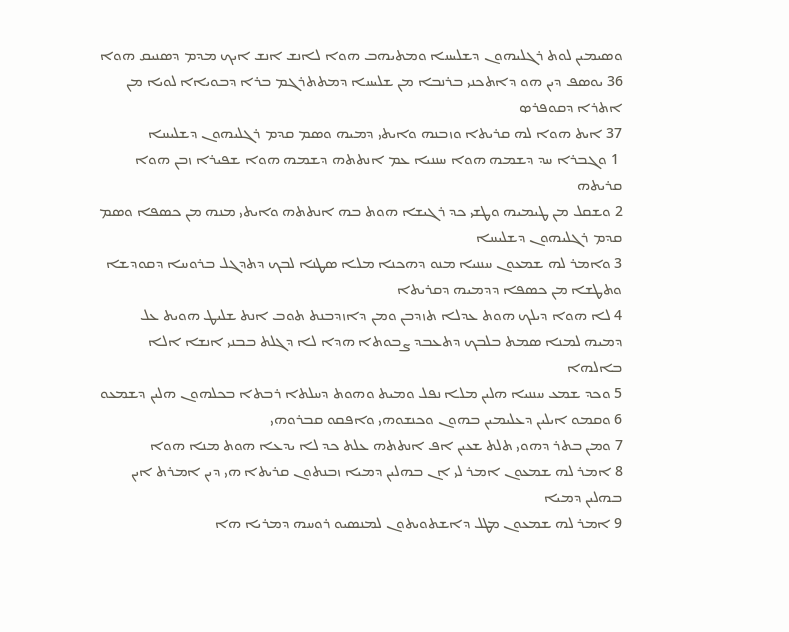ܘܤܝܡܝܢ ܠܘܬ ܪܓܠܝܗܘܢ ܕܫܠܝܚܐ ܘܡܬܝܗܒ ܗܘܐ ܠܐܢܫ ܐܢܫ ܐܝܟ ܡܕܡ ܕܤܢܝܩ ܗܘܐ
36 ܝܘܤܦ ܕܝܢ ܗܘ ܕܐܬܟܢܝ ܒܪܢܒܐ ܡܢ ܫܠܝܚܐ ܕܡܬܬܪܓܡ ܒܪܐ ܕܒܘܝܐܐ ܠܘܝܐ ܡܢ ܐܬܪܐ ܕܩܘܦܪܤ
37 ܐܝܬ ܗܘܐ ܠܗ ܩܪܝܬܐ ܘܙܒܢܗ ܘܐܝܬܝ ܕܡܝܗ ܘܤܡ ܩܕܡ ܪܓܠܝܗܘܢ ܕܫܠܝܚܐ
 1 ܘܓܒܪܐ ܚܕ ܕܫܡܗ ܗܘܐ ܚܢܢܝܐ ܥܡ ܐܢܬܬܗ ܕܫܡܗ ܗܘܐ ܫܦܝܪܐ ܙܒܢ ܗܘܐ ܩܪܝܬܗ
2 ܘܫܩܠ ܡܢ ܛܝܡܝܗ ܘܛܫܝ ܟܕ ܪܓܝܫܐ ܗܘܬ ܒܗ ܐܢܬܬܗ ܘܐܝܬܝ ܡܢܗ ܡܢ ܟܤܦܐ ܘܤܡ ܩܕܡ ܪܓܠܝܗܘܢ ܕܫܠܝܚܐ
3 ܘܐܡܪ ܠܗ ܫܡܥܘܢ ܚܢܢܝܐ ܡܢܘ ܕܗܟܢܐ ܡܠܐ ܤܛܢܐ ܠܒܟ ܕܬܕܓܠ ܒܪܘܚܐ ܕܩܘܕܫܐ ܘܬܛܫܐ ܡܢ ܟܤܦܐ ܕܕܡܝܗ ܕܩܪܝܬܐ
4 ܠܐ ܗܘܐ ܕܝܠܟ ܗܘܬ ܥܕܠܐ ܬܙܕܒܢ ܘܡܢ ܕܐܙܕܒܢܬ ܬܘܒ ܐܢܬ ܫܠܝܛ ܗܘܝܬ ܥܠ ܕܡܝܗ ܠܡܢܐ ܤܡܬ ܒܠܒܟ ܕܬܥܒܕ ܨܒܘܬܐ ܗܕܐ ܠܐ ܕܓܠܬ ܒܒܢܝ ܐܢܫܐ ܐܠܐ ܒܐܠܗܐ
5 ܘܟܕ ܫܡܥ ܚܢܢܝܐ ܗܠܝܢ ܡܠܐ ܢܦܠ ܘܡܝܬ ܘܗܘܬ ܕܚܠܬܐ ܪܒܬܐ ܒܟܠܗܘܢ ܗܠܝܢ ܕܫܡܥܘ
6 ܘܩܡܘ ܐܝܠܝܢ ܕܥܠܝܡܝܢ ܒܗܘܢ ܘܟܢܫܘܗܝ ܘܐܦܩܘ ܩܒܪܘܗܝ
7 ܘܡܢ ܒܬܪ ܕܗܘܝ ܬܠܬ ܫܥܝܢ ܐܦ ܐܢܬܬܗ ܥܠܬ ܟܕ ܠܐ ܝܕܥܐ ܗܘܬ ܡܢܐ ܗܘܐ
8 ܐܡܪ ܠܗ ܫܡܥܘܢ ܐܡܪ ܠܝ ܐܢ ܒܗܠܝܢ ܕܡܝܐ ܙܒܢܬܘܢ ܩܪܝܬܐ ܗܝ ܕܝܢ ܐܡܪܬ ܐܝܢ ܒܗܠܝܢ ܕܡܝܐ
9 ܐܡܪ ܠܗ ܫܡܥܘܢ ܡܛܠ ܕܐܫܬܘܝܬܘܢ ܠܡܢܤܝܘ ܪܘܚܗ ܕܡܪܝܐ ܗܐ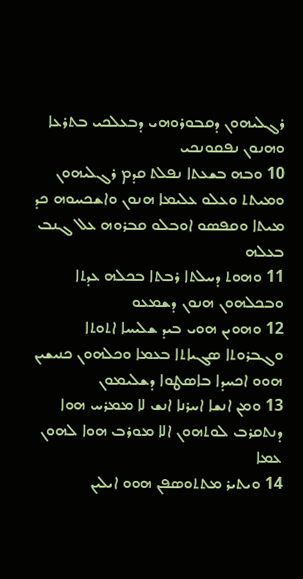ܪܓܠܝܗܘܢ ܕܩܒܘܪܘܗܝ ܕܒܥܠܟܝ ܒܬܪܥܐ ܘܗܢܘܢ ܢܦܩܘܢܟܝ
10 ܘܒܗ ܒܫܥܬܐ ܢܦܠܬ ܩܕܡ ܪܓܠܝܗܘܢ ܘܡܝܬܬ ܘܥܠܘ ܥܠܝܡܐ ܗܢܘܢ ܘܐܫܟܚܘܗ ܟܕ ܡܝܬܐ ܘܩܦܤܘ ܐܘܒܠܘ ܩܒܪܘܗ ܥܠ ܓܢܒ ܒܥܠܗ
11 ܘܗܘܬ ܕܚܠܬܐ ܪܒܬܐ ܒܟܠܗ ܥܕܬܐ ܘܒܟܠܗܘܢ ܗܢܘܢ ܕܫܡܥܘ
12 ܘܗܘܝܢ ܗܘܝ ܒܝܕ ܫܠܝܚܐ ܐܬܘܬܐ ܘܓܒܪܘܬܐ ܤܓܝܐܬܐ ܒܥܡܐ ܘܟܠܗܘܢ ܟܢܝܫܝܢ ܗܘܘ ܐܟܚܕܐ ܒܐܤܛܘܐ ܕܫܠܝܡܘܢ
13 ܘܡܢ ܐܢܫܐ ܐܚܪܢܐ ܐܢܫ ܠܐ ܡܡܪܚ ܗܘܐ ܕܢܬܩܪܒ ܠܘܬܗܘܢ ܐܠܐ ܡܘܪܒ ܗܘܐ ܠܗܘܢ ܥܡܐ
14 ܘܝܬܝܪ ܡܬܬܘܤܦܢ ܗܘܘ ܐܝܠܝܢ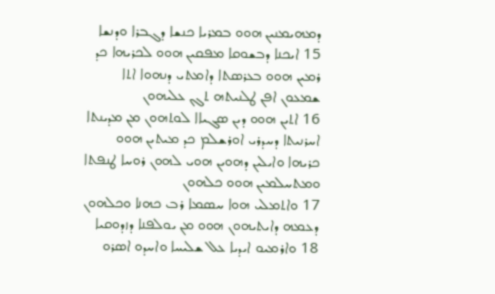ܕܡܗܝܡܢܝܢ ܗܘܘ ܒܡܪܝܐ ܟܢܫܐ ܕܓܒܪܐ ܘܕܢܫܐ
15 ܐܝܟܢܐ ܕܒܫܘܩܐ ܡܦܩܝܢ ܗܘܘ ܠܟܪܝܗܐ ܟܕ ܪܡܝܢ ܗܘܘ ܒܥܪܤܬܐ ܕܐܡܬܝ ܕܢܗܘܐ ܐܬܐ ܫܡܥܘܢ ܐܦܢ ܛܠܢܝܬܗ ܬܓܢ ܥܠܝܗܘܢ
16 ܐܬܝܢ ܗܘܘ ܕܝܢ ܤܓܝܐܐ ܠܘܬܗܘܢ ܡܢ ܡܕܝܢܬܐ ܐܚܪܢܝܬܐ ܕܚܕܪܝ ܐܘܪܫܠܡ ܟܕ ܡܝܬܝܢ ܗܘܘ ܟܪܝܗܐ ܘܐܝܠܝܢ ܕܗܘܝܢ ܗܘܝ ܠܗܘܢ ܪܘܚܐ ܛܢܦܬܐ ܘܡܬܚܠܡܝܢ ܗܘܘ ܟܠܗܘܢ
17 ܘܐܬܡܠܝ ܗܘܐ ܚܤܡܐ ܪܒ ܟܗܢܐ ܘܟܠܗܘܢ ܕܥܡܗ ܕܐܝܬܝܗܘܢ ܗܘܘ ܡܢ ܝܘܠܦܢܐ ܕܙܕܘܩܝܐ
18 ܘܐܪܡܝܘ ܐܝܕܝܐ ܥܠ ܫܠܝܚܐ ܘܐܚܕܘ ܐܤܪܘ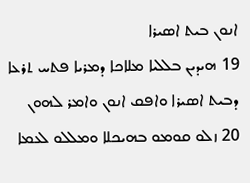ܐܢܘܢ ܒܝܬ ܐܤܝܪܐ
19 ܗܝܕܝܢ ܒܠܠܝܐ ܡܠܐܟܐ ܕܡܪܝܐ ܦܬܚ ܬܪܥܐ ܕܒܝܬ ܐܤܝܪܐ ܘܐܦܩ ܐܢܘܢ ܘܐܡܪ ܠܗܘܢ
20 ܙܠܘ ܩܘܡܘ ܒܗܝܟܠܐ ܘܡܠܠܘ ܠܥܡܐ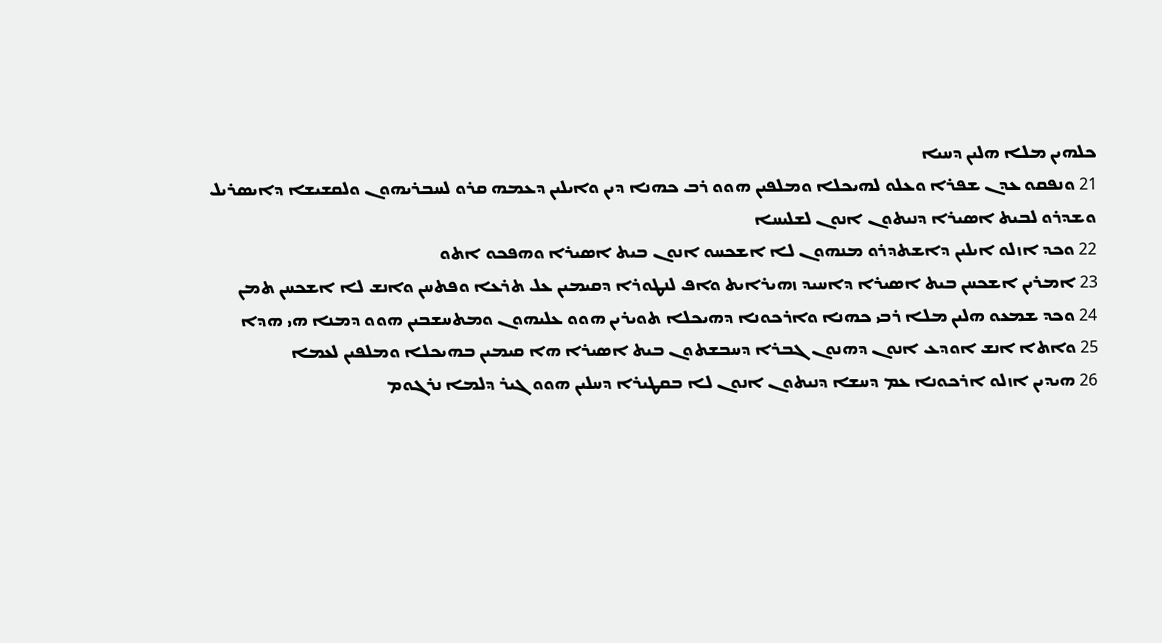ܟܠܗܝܢ ܡܠܐ ܗܠܝܢ ܕܚܝܐ
21 ܘܢܦܩܘ ܥܕܢ ܫܦܪܐ ܘܥܠܘ ܠܗܝܟܠܐ ܘܡܠܦܝܢ ܗܘܘ ܪܒ ܟܗܢܐ ܕܝܢ ܘܐܝܠܝܢ ܕܥܡܗ ܩܪܘ ܠܚܒܪܝܗܘܢ ܘܠܩܫܝܫܐ ܕܐܝܤܪܝܠ ܘܫܕܪܘ ܠܒܝܬ ܐܤܝܪܐ ܕܢܝܬܘܢ ܐܢܘܢ ܠܫܠܝܚܐ
22 ܘܟܕ ܐܙܠܘ ܐܝܠܝܢ ܕܐܫܬܕܪܘ ܡܢܗܘܢ ܠܐ ܐܫܟܚܘ ܐܢܘܢ ܒܝܬ ܐܤܝܪܐ ܘܗܦܟܘ ܐܬܘ
23 ܐܡܪܝܢ ܐܫܟܚܢ ܒܝܬ ܐܤܝܪܐ ܕܐܚܝܕ ܙܗܝܪܐܝܬ ܘܐܦ ܠܢܛܘܪܐ ܕܩܝܡܝܢ ܥܠ ܬܪܥܐ ܘܦܬܚܢ ܘܐܢܫ ܠܐ ܐܫܟܚܢ ܬܡܢ
24 ܘܟܕ ܫܡܥܘ ܗܠܝܢ ܡܠܐ ܪܒܝ ܟܗܢܐ ܘܐܪܟܘܢܐ ܕܗܝܟܠܐ ܬܘܝܪܝܢ ܗܘܘ ܥܠܝܗܘܢ ܘܡܬܚܫܒܝܢ ܗܘܘ ܕܡܢܐ ܗܝ ܗܕܐ
25 ܘܐܬܐ ܐܢܫ ܐܘܕܥ ܐܢܘܢ ܕܗܢܘܢ ܓܒܪܐ ܕܚܒܫܬܘܢ ܒܝܬ ܐܤܝܪܐ ܗܐ ܩܝܡܝܢ ܒܗܝܟܠܐ ܘܡܠܦܝܢ ܠܥܡܐ
26 ܗܝܕܝܢ ܐܙܠܘ ܐܪܟܘܢܐ ܥܡ ܕܚܫܐ ܕܢܝܬܘܢ ܐܢܘܢ ܠܐ ܒܩܛܝܪܐ ܕܚܠܝܢ ܗܘܘ ܓܝܪ ܕܠܡܐ ܢܪܓܘܡ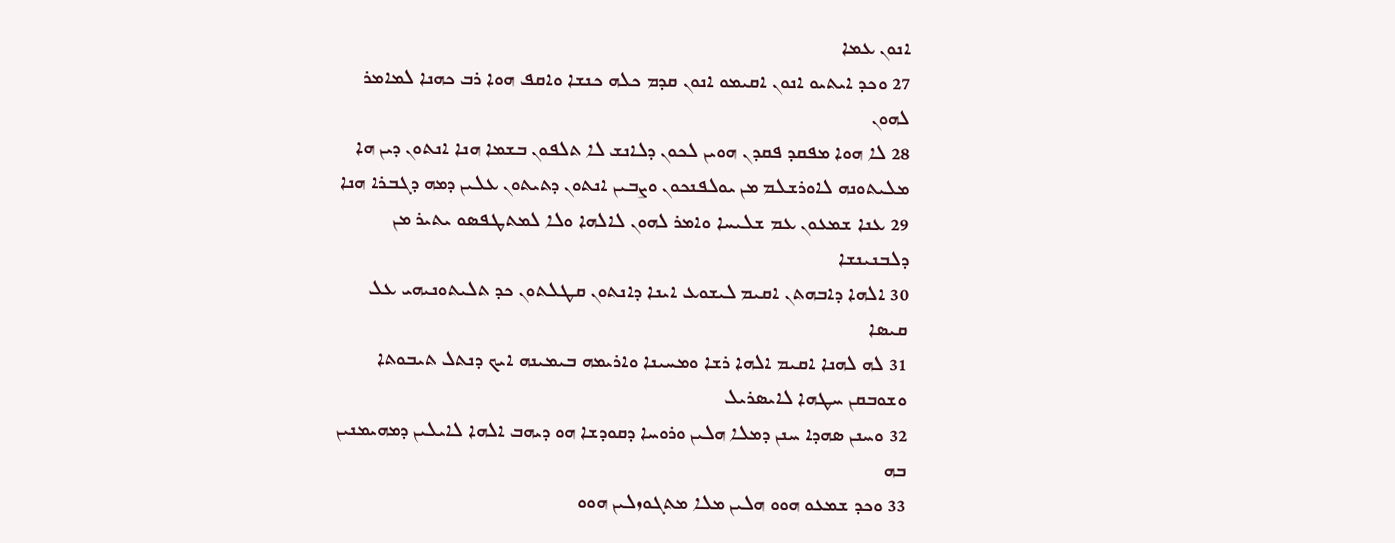ܐܢܘܢ ܥܡܐ
27 ܘܟܕ ܐܝܬܝܘ ܐܢܘܢ ܐܩܝܡܘ ܐܢܘܢ ܩܕܡ ܟܠܗ ܟܢܫܐ ܘܐܩܦ ܗܘܐ ܪܒ ܟܗܢܐ ܠܡܐܡܪ ܠܗܘܢ
28 ܠܐ ܗܘܐ ܡܦܩܕ ܦܩܕܢ ܗܘܝܢ ܠܟܘܢ ܕܠܐܢܫ ܠܐ ܬܠܦܘܢ ܒܫܡܐ ܗܢܐ ܐܢܬܘܢ ܕܝܢ ܗܐ ܡܠܝܬܘܢܗ ܠܐܘܪܫܠܡ ܡܢ ܝܘܠܦܢܟܘܢ ܘܨܒܝܢ ܐܢܬܘܢ ܕܬܝܬܘܢ ܥܠܝܢ ܕܡܗ ܕܓܒܪܐ ܗܢܐ
29 ܥܢܐ ܫܡܥܘܢ ܥܡ ܫܠܝܚܐ ܘܐܡܪ ܠܗܘܢ ܠܐܠܗܐ ܘܠܐ ܠܡܬܛܦܤܘ ܝܬܝܪ ܡܢ ܕܠܒܢܝܢܫܐ
30 ܐܠܗܐ ܕܐܒܗܬܢ ܐܩܝܡ ܠܝܫܘܥ ܐܝܢܐ ܕܐܢܬܘܢ ܩܛܠܬܘܢ ܟܕ ܬܠܝܬܘܢܝܗܝ ܥܠ ܩܝܤܐ
31 ܠܗ ܠܗܢܐ ܐܩܝܡ ܐܠܗܐ ܪܫܐ ܘܡܚܝܢܐ ܘܐܪܝܡܗ ܒܝܡܝܢܗ ܐܝܟ ܕܢܬܠ ܬܝܒܘܬܐ ܘܫܘܒܩܢ ܚܛܗܐ ܠܐܝܤܪܝܠ
32 ܘܚܢܢ ܤܗܕܐ ܚܢܢ ܕܡܠܐ ܗܠܝܢ ܘܪܘܚܐ ܕܩܘܕܫܐ ܗܘ ܕܝܗܒ ܐܠܗܐ ܠܐܝܠܝܢ ܕܡܗܝܡܢܝܢ ܒܗ
33 ܘܟܕ ܫܡܥܘ ܗܘܘ ܗܠܝܢ ܡܠܐ ܡܬܓܘܙܠܝܢ ܗܘܘ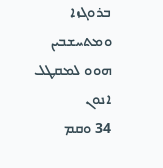ܒܪܘܓܙܐ ܘܡܬܚܫܒܝܢ ܗܘܘ ܠܡܩܛܠ ܐܢܘܢ
34 ܘܩܡ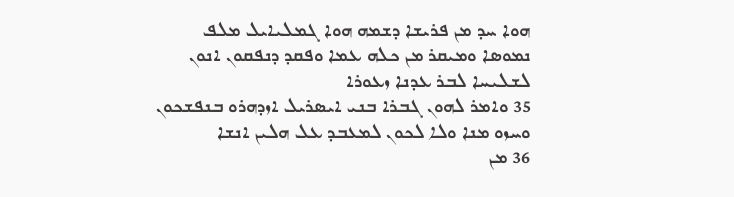ܗܘܐ ܚܕ ܡܢ ܦܪܝܫܐ ܕܫܡܗ ܗܘܐ ܓܡܠܝܐܝܠ ܡܠܦ ܢܡܘܤܐ ܘܡܝܩܪ ܡܢ ܟܠܗ ܥܡܐ ܘܦܩܕ ܕܢܦܩܘܢ ܐܢܘܢ ܠܫܠܝܚܐ ܠܒܪ ܥܕܢܐ ܙܥܘܪܐ
35 ܘܐܡܪ ܠܗܘܢ ܓܒܪܐ ܒܢܝ ܐܝܤܪܝܠ ܐܙܕܗܪܘ ܒܢܦܫܟܘܢ ܘܚܙܘ ܡܢܐ ܘܠܐ ܠܟܘܢ ܠܡܥܒܕ ܥܠ ܗܠܝܢ ܐܢܫܐ
36 ܡܢ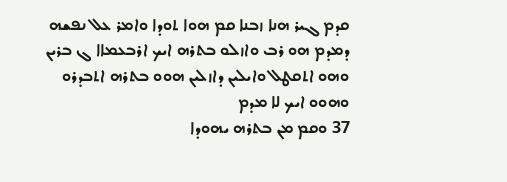ܩܕܡ ܓܝܪ ܗܢܐ ܙܒܢܐ ܩܡ ܗܘܐ ܬܘܕܐ ܘܐܡܪ ܥܠ ܢܦܫܗ ܕܡܕܡ ܗܘ ܪܒ ܘܐܙܠܘ ܒܬܪܗ ܐܝܟ ܐܪܒܥܡܐܐ ܓ ܒܪܝܢ ܘܗܘ ܐܬܩܛܠ ܘܐܝܠܝܢ ܕܐܙܠܝܢ ܗܘܘ ܒܬܪܗ ܐܬܒܕܪܘ ܘܗܘܘ ܐܝܟ ܠܐ ܡܕܡ
37 ܘܩܡ ܡܢ ܒܬܪܗ ܝܗܘܕܐ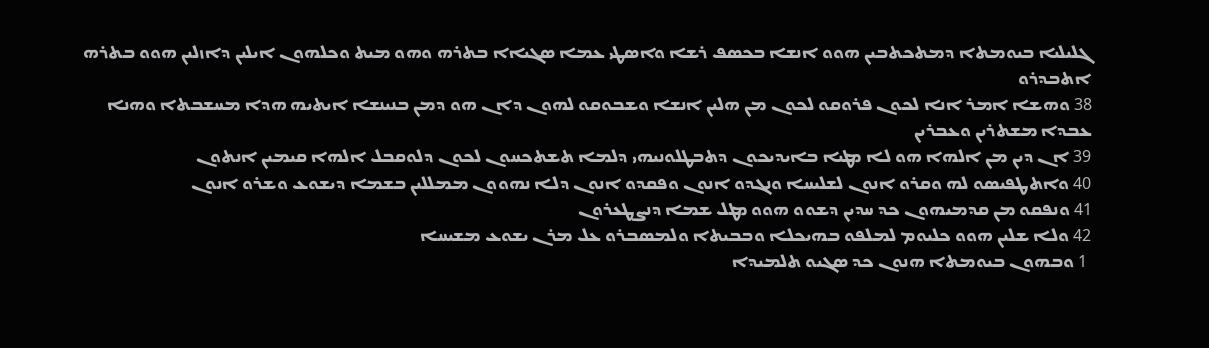ܓܠܝܠܝܐ ܒܝܘܡܬܐ ܕܡܬܟܬܒܝܢ ܗܘܘ ܐܢܫܐ ܒܟܤܦ ܪܫܐ ܘܐܤܛܝ ܥܡܐ ܤܓܝܐܐ ܒܬܪܗ ܘܗܘ ܡܝܬ ܘܟܠܗܘܢ ܐܝܠܝܢ ܕܐܙܠܝܢ ܗܘܘ ܒܬܪܗ ܐܬܒܕܪܘ
38 ܘܗܫܐ ܐܡܪ ܐܢܐ ܠܟܘܢ ܦܪܘܩܘ ܠܟܘܢ ܡܢ ܗܠܝܢ ܐܢܫܐ ܘܫܒܘܩܘ ܠܗܘܢ ܕܐܢ ܗܘ ܕܡܢ ܒܢܝܢܫܐ ܐܝܬܝܗ ܗܕܐ ܡܚܫܒܬܐ ܘܗܢܐ ܥܒܕܐ ܡܫܬܪܝܢ ܘܥܒܪܝܢ
39 ܐܢ ܕܝܢ ܡܢ ܐܠܗܐ ܗܘ ܠܐ ܡܛܝܐ ܒܐܝܕܝܟܘܢ ܕܬܒܛܠܘܢܝܗܝ ܕܠܡܐ ܬܫܬܟܚܘܢ ܠܟܘܢ ܕܠܘܩܒܠ ܐܠܗܐ ܩܝܡܝܢ ܐܢܬܘܢ
40 ܘܐܬܛܦܝܤܘ ܠܗ ܘܩܪܘ ܐܢܘܢ ܠܫܠܝܚܐ ܘܢܓܕܘ ܐܢܘܢ ܘܦܩܕܘ ܐܢܘܢ ܕܠܐ ܢܗܘܘܢ ܡܡܠܠܝܢ ܒܫܡܐ ܕܝܫܘܥ ܘܫܪܘ ܐܢܘܢ
41 ܘܢܦܩܘ ܡܢ ܩܕܡܝܗܘܢ ܟܕ ܚܕܝܢ ܕܫܘܘ ܗܘܘ ܡܛܠ ܫܡܐ ܕܢܨܛܥܪܘܢ
42 ܘܠܐ ܫܠܝܢ ܗܘܘ ܟܠܝܘܡ ܠܡܠܦܘ ܒܗܝܟܠܐ ܘܒܒܝܬܐ ܘܠܡܤܒܪܘ ܥܠ ܡܪܢ ܝܫܘܥ ܡܫܝܚܐ
 1 ܘܒܗܘܢ ܒܝܘܡܬܐ ܗܢܘܢ ܟܕ ܤܓܝܘ ܬܠܡܝܕܐ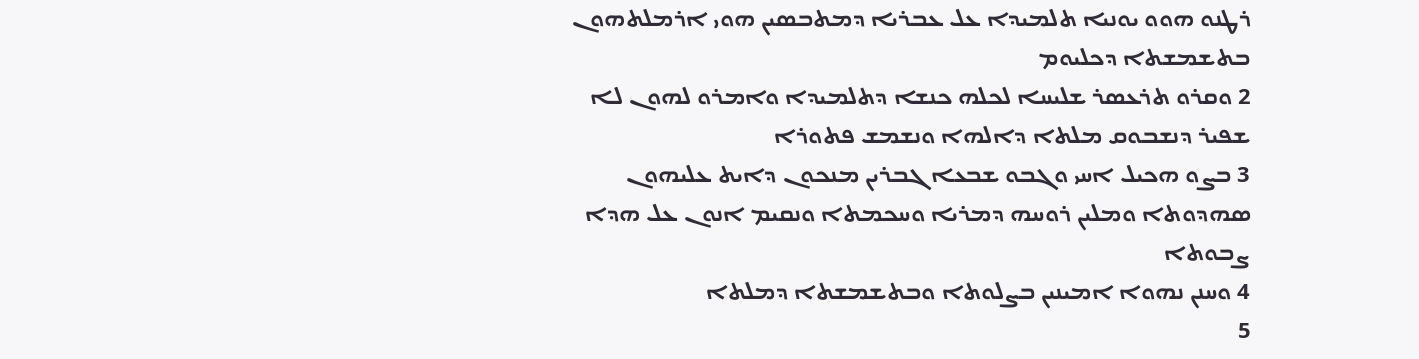ܪܛܢܘ ܗܘܘ ܝܘܢܝܐ ܬܠܡܝܕܐ ܥܠ ܥܒܪܝܐ ܕܡܬܒܤܝܢ ܗܘܝ ܐܪܡܠܬܗܘܢ ܒܬܫܡܫܬܐ ܕܟܠܝܘܡ
2 ܘܩܪܘ ܬܪܥܤܪ ܫܠܝܚܐ ܠܟܠܗ ܟܢܫܐ ܕܬܠܡܝܕܐ ܘܐܡܪܘ ܠܗܘܢ ܠܐ ܫܦܝܪ ܕܢܫܒܘܩ ܡܠܬܐ ܕܐܠܗܐ ܘܢܫܡܫ ܦܬܘܪܐ
3 ܒܨܘ ܗܟܝܠ ܐܚܝ ܘܓܒܘ ܫܒܥܐ ܓܒܪܝܢ ܡܢܟܘܢ ܕܐܝܬ ܥܠܝܗܘܢ ܤܗܕܘܬܐ ܘܡܠܝܢ ܪܘܚܗ ܕܡܪܝܐ ܘܚܟܡܬܐ ܘܢܩܝܡ ܐܢܘܢ ܥܠ ܗܕܐ ܨܒܘܬܐ
4 ܘܚܢܢ ܢܗܘܐ ܐܡܝܢܝܢ ܒܨܠܘܬܐ ܘܒܬܫܡܫܬܐ ܕܡܠܬܐ
5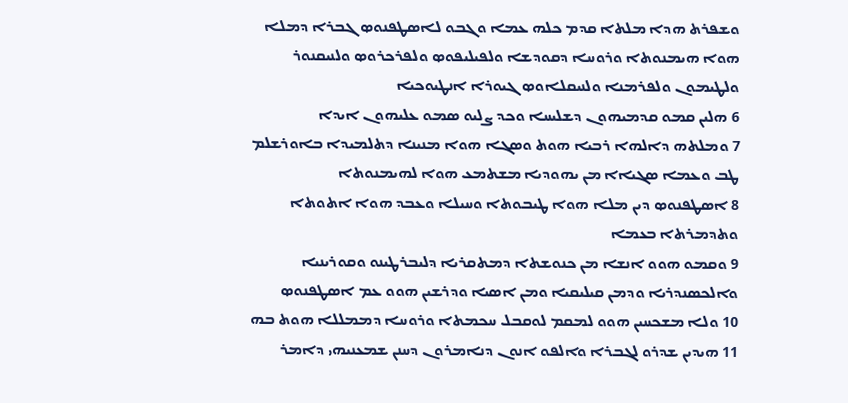ܘܫܦܪܬ ܗܕܐ ܡܠܬܐ ܩܕܡ ܟܠܗ ܥܡܐ ܘܓܒܘ ܠܐܤܛܦܢܘܤ ܓܒܪܐ ܕܡܠܐ ܗܘܐ ܗܝܡܢܘܬܐ ܘܪܘܚܐ ܕܩܘܕܫܐ ܘܠܦܝܠܝܦܘܤ ܘܠܦܪܟܪܘܤ ܘܠܢܝܩܢܘܪ ܘܠܛܝܡܘܢ ܘܠܦܪܡܢܐ ܘܠܢܝܩܠܐܘܤ ܓܝܘܪܐ ܐܢܛܝܘܟܝܐ
6 ܗܠܝܢ ܩܡܘ ܩܕܡܝܗܘܢ ܕܫܠܝܚܐ ܘܟܕ ܨܠܝܘ ܤܡܘ ܥܠܝܗܘܢ ܐܝܕܐ
7 ܘܡܠܬܗ ܕܐܠܗܐ ܪܒܝܐ ܗܘܬ ܘܤܓܐ ܗܘܐ ܡܢܝܢܐ ܕܬܠܡܝܕܐ ܒܐܘܪܫܠܡ ܛܒ ܘܥܡܐ ܤܓܝܐܐ ܡܢ ܝܗܘܕܝܐ ܡܫܬܡܥ ܗܘܐ ܠܗܝܡܢܘܬܐ
8 ܐܤܛܦܢܘܤ ܕܝܢ ܡܠܐ ܗܘܐ ܛܝܒܘܬܐ ܘܚܝܠܐ ܘܥܒܕ ܗܘܐ ܐܬܘܬܐ ܘܬܕܡܪܬܐ ܒܥܡܐ
9 ܘܩܡܘ ܗܘܘ ܐܢܫܐ ܡܢ ܟܢܘܫܬܐ ܕܡܬܩܪܝܐ ܕܠܝܒܪܛܝܢܘ ܘܩܘܪܝܢܝܐ ܘܐܠܟܤܢܕܪܝܐ ܘܕܡܢ ܩܝܠܝܩܝܐ ܘܡܢ ܐܤܝܐ ܘܕܪܫܝܢ ܗܘܘ ܥܡ ܐܤܛܦܢܘܤ
10 ܘܠܐ ܡܫܟܚܝܢ ܗܘܘ ܠܡܩܡ ܠܘܩܒܠ ܚܟܡܬܐ ܘܪܘܚܐ ܕܡܡܠܠܐ ܗܘܬ ܒܗ
11 ܗܝܕܝܢ ܫܕܪܘ ܠܓܒܪܐ ܘܐܠܦܘ ܐܢܘܢ ܕܢܐܡܪܘܢ ܕܚܢܢ ܫܡܥܢܝܗܝ ܕܐܡܪ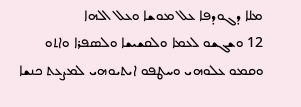ܡܠܐ ܕܓܘܕܦܐ ܥܠ ܡܘܫܐ ܘܥܠ ܐܠܗܐ
12 ܘܫܓܫܘ ܠܥܡܐ ܘܠܩܫܝܫܐ ܘܠܤܦܪܐ ܘܐܬܘ ܘܩܡܘ ܥܠܘܗܝ ܘܚܛܦܘ ܐܝܬܝܘܗܝ ܠܡܨܥܬ ܟܢܫܐ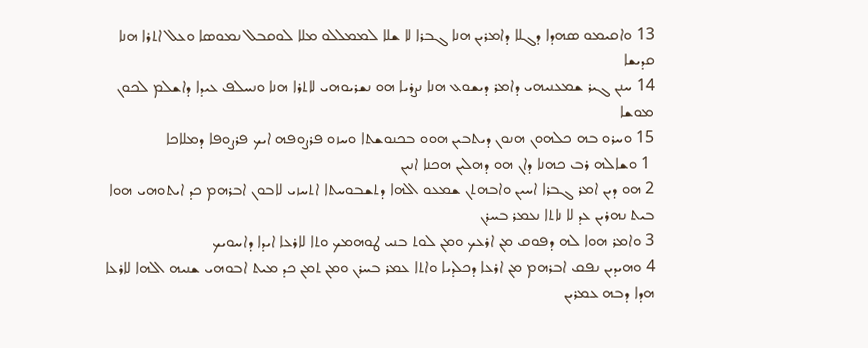13 ܘܐܩܝܡܘ ܤܗܕܐ ܕܓܠܐ ܕܐܡܪܝܢ ܗܢܐ ܓܒܪܐ ܠܐ ܫܠܐ ܠܡܡܠܠܘ ܡܠܐ ܠܘܩܒܠ ܢܡܘܤܐ ܘܥܠ ܐܬܪܐ ܗܢܐ ܩܕܝܫܐ
14 ܚܢܢ ܓܝܪ ܫܡܥܢܝܗܝ ܕܐܡܪ ܕܝܫܘܥ ܗܢܐ ܢܨܪܝܐ ܗܘ ܢܫܪܝܘܗܝ ܠܐܬܪܐ ܗܢܐ ܘܢܚܠܦ ܥܝܕܐ ܕܐܫܠܡ ܠܟܘܢ ܡܘܫܐ
15 ܘܚܪܘ ܒܗ ܟܠܗܘܢ ܗܢܘܢ ܕܝܬܒܝܢ ܗܘܘ ܒܟܢܘܫܬܐ ܘܚܙܘ ܦܪܨܘܦܗ ܐܝܟ ܦܪܨܘܦܐ ܕܡܠܐܟܐ
 1 ܘܫܐܠܗ ܪܒ ܟܗܢܐ ܕܐܢ ܗܘ ܕܗܠܝܢ ܗܟܢܐ ܐܢܝܢ
2 ܗܘ ܕܝܢ ܐܡܪ ܓܒܪܐ ܐܚܝܢ ܘܐܒܗܬܢ ܫܡܥܘ ܐܠܗܐ ܕܬܫܒܘܚܬܐ ܐܬܚܙܝ ܠܐܒܘܢ ܐܒܪܗܡ ܟܕ ܐܝܬܘܗܝ ܗܘܐ ܒܝܬ ܢܗܪܝܢ ܥܕ ܠܐ ܢܐܬܐ ܢܥܡܪ ܒܚܪܢ
3 ܘܐܡܪ ܗܘܐ ܠܗ ܕܦܘܩ ܡܢ ܐܪܥܟ ܘܡܢ ܠܘܬ ܒܢܝ ܛܘܗܡܟ ܘܬܐ ܠܐܪܥܐ ܐܝܕܐ ܕܐܚܘܝܟ
4 ܘܗܝܕܝܢ ܢܦܩ ܐܒܪܗܡ ܡܢ ܐܪܥܐ ܕܟܠܕܝܐ ܘܐܬܐ ܥܡܪ ܒܚܪܢ ܘܡܢ ܬܡܢ ܟܕ ܡܝܬ ܐܒܘܗܝ ܫܢܝܗ ܐܠܗܐ ܠܐܪܥܐ ܗܕܐ ܕܒܗ ܥܡܪܝܢ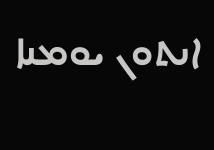ܐܢܬܘܢ ܝܘܡܢܐ